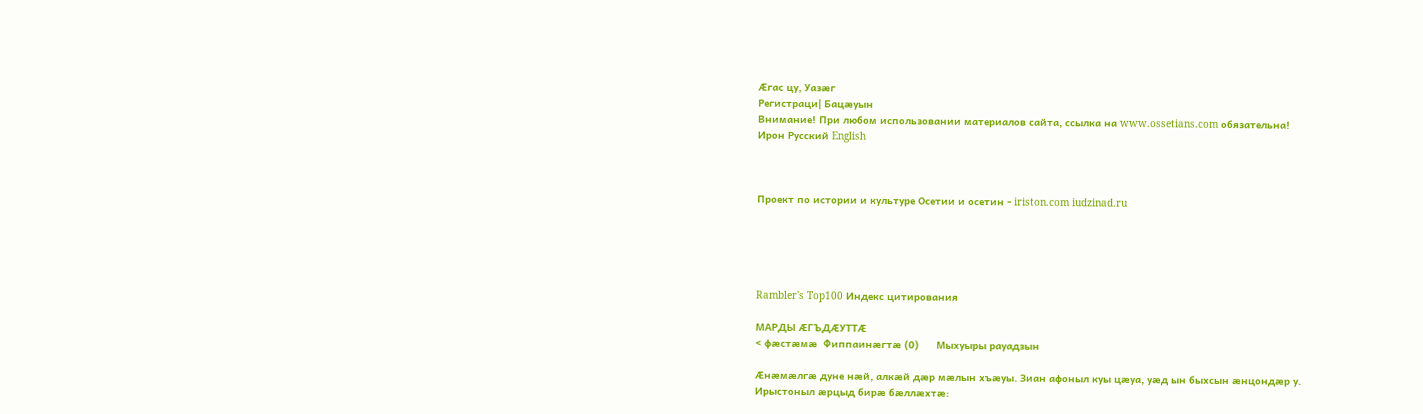Æгас цу, Уазæг
Регистраци| Бацæуын
Внимание! При любом использовании материалов сайта, ссылка на www.ossetians.com обязательна!
Ирон Русский English



Проект по истории и культуре Осетии и осетин - iriston.com iudzinad.ru





Rambler's Top100 Индекс цитирования

МАРДЫ ÆГЪДÆУТТÆ
< фæстæмæ  Фиппаинæгтæ (0)      Мыхуыры рауадзын

Æнæмæлгæ дуне нæй, алкæй дæр мæлын хъæуы. Зиан афоныл куы цæуа, уæд ын быхсын æнцондæр у. Ирыстоныл æрцыд бирæ бæллæхтæ: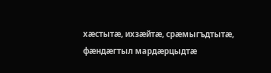хæстытæ, ихзæйтæ, срæмыгъдтытæ, фæндæгтыл мардæрцыдтæ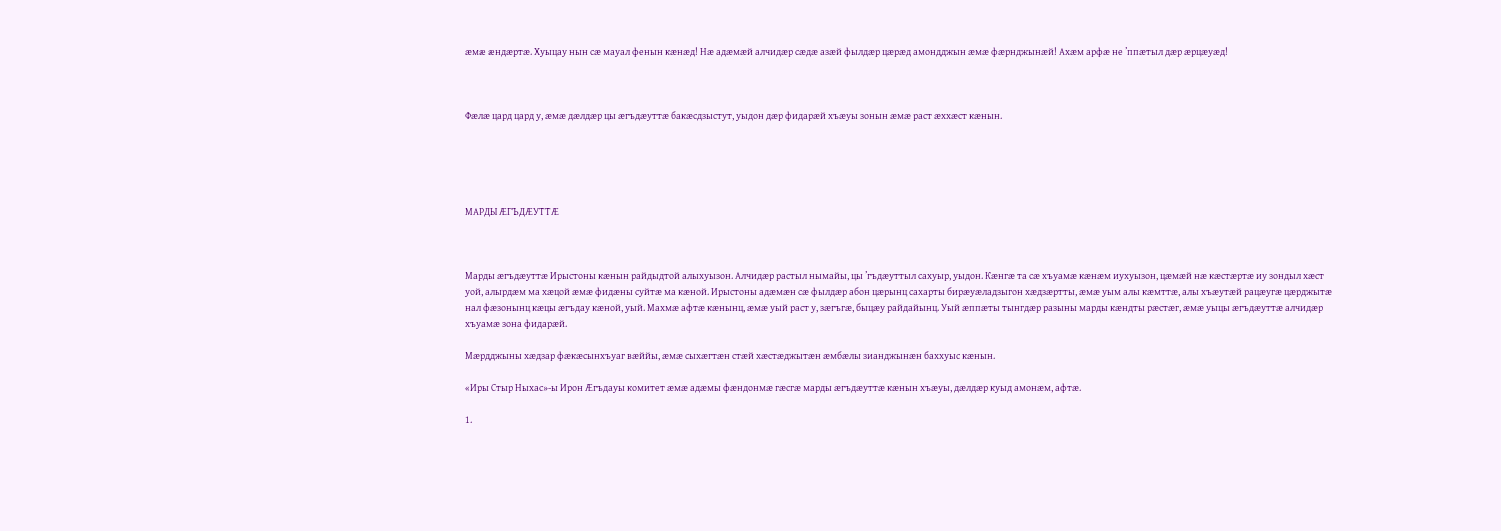æмæ æндæртæ. Хуыцау нын сæ мауал фенын кæнæд! Нæ адæмæй алчидæр сæдæ азæй фылдæр цæрæд амондджын æмæ фæрнджынæй! Ахæм арфæ не ’ппæтыл дæр æрцæуæд!



Фæлæ цард цард у, æмæ дæлдæр цы æгъдæуттæ бакæсдзыстут, уыдон дæр фидарæй хъæуы зонын æмæ раст æххæст кæнын.





МАРДЫ ÆГЪДÆУТТÆ



Марды æгъдæуттæ Ирыстоны кæнын райдыдтой алыхуызон. Алчидæр растыл нымайы, цы ’гъдæуттыл сахуыр, уыдон. Кæнгæ та сæ хъуамæ кæнæм иухуызон, цæмæй нæ кæстæртæ иу зондыл хæст уой, алырдæм ма хæцой æмæ фидæны суйтæ ма кæной. Ирыстоны адæмæн сæ фылдæр абон цæрынц сахарты бирæуæладзыгон хæдзæртты, æмæ уым алы кæмттæ, алы хъæутæй рацæугæ цæрджытæ нал фæзонынц кæцы æгъдау кæной, уый. Махмæ афтæ кæнынц, æмæ уый раст у, зæгъгæ, быцæу райдайынц. Уый æппæты тынгдæр разыны марды кæндты рæстæг, æмæ уыцы æгъдæуттæ алчидæр хъуамæ зона фидарæй.

Мæрдджыны хæдзар фæкæсынхъуаг вæййы, æмæ сыхæгтæн стæй хæстæджытæн æмбæлы зианджынæн баххуыс кæнын.

«Иры Стыр Ныхас»-ы Ирон Æгъдауы комитет æмæ адæмы фæндонмæ гæсгæ марды æгъдæуттæ кæнын хъæуы, дæлдæр куыд амонæм, афтæ.

1.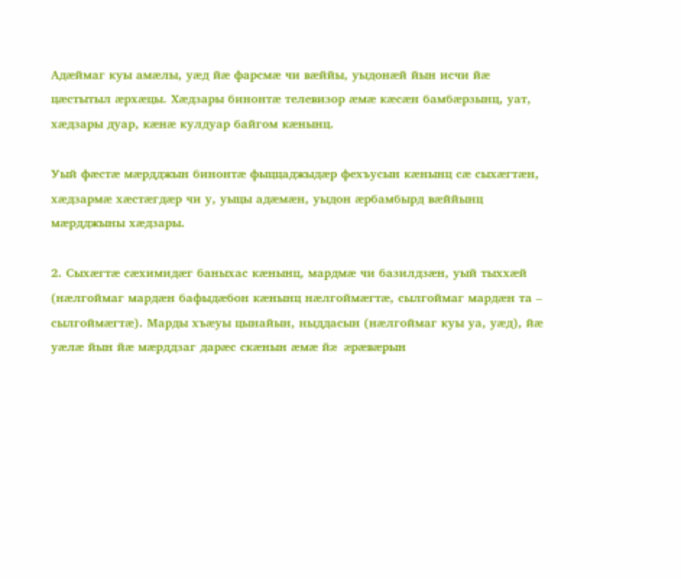Адæймаг куы амæлы, уæд йæ фарсмæ чи вæййы, уыдонæй йын исчи йæ цæстытыл æрхæцы. Хæдзары бинонтæ телевизор æмæ кæсæн бамбæрзынц, уат, хæдзары дуар, кæнæ кулдуар байгом кæнынц.

Уый фæстæ мæрдджын бинонтæ фыццаджыдæр фехъусын кæнынц сæ сыхæгтæн, хæдзармæ хæстæгдæр чи у, уыцы адæмæн, уыдон æрбамбырд вæййынц мæрдджыны хæдзары.

2. Сыхæгтæ сæхимидæг баныхас кæнынц, мардмæ чи базилдзæн, уый тыххæй (нæлгоймаг мардæн бафыдæбон кæнынц нæлгоймæгтæ, сылгоймаг мардæн та – сылгоймæгтæ). Марды хъæуы цынайын, ныддасын (нæлгоймаг куы уа, уæд), йæ уæлæ йын йæ мæрддзаг дарæс скæнын æмæ йæ æрæвæрын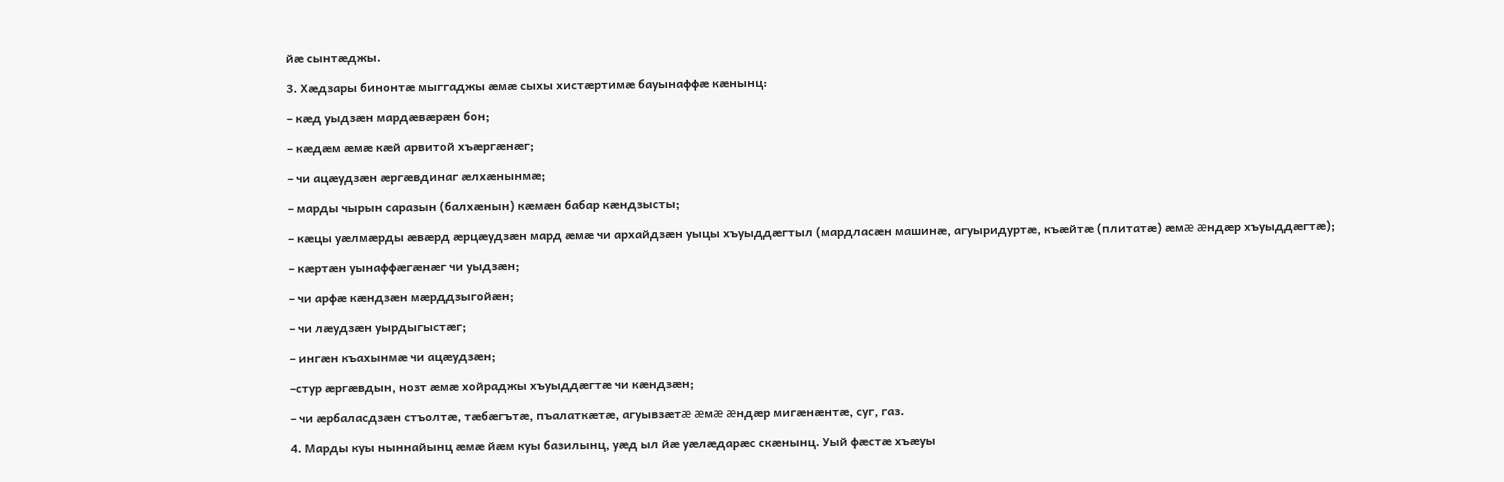йæ сынтæджы.

3. Хæдзары бинонтæ мыггаджы æмæ сыхы хистæртимæ бауынаффæ кæнынц:

– кæд уыдзæн мардæвæрæн бон;

– кæдæм æмæ кæй арвитой хъæргæнæг;

– чи ацæудзæн æргæвдинаг æлхæнынмæ;

– марды чырын саразын (балхæнын) кæмæн бабар кæндзысты;

– кæцы уæлмæрды æвæрд æрцæудзæн мард æмæ чи архайдзæн уыцы хъуыддæгтыл (мардласæн машинæ, агуыридуртæ, къæйтæ (плитатæ) æмæ æндæр хъуыддæгтæ);

– кæртæн уынаффæгæнæг чи уыдзæн;

– чи арфæ кæндзæн мæрддзыгойæн;

– чи лæудзæн уырдыгыстæг;

– ингæн къахынмæ чи ацæудзæн;

–стур æргæвдын, нозт æмæ хойраджы хъуыддæгтæ чи кæндзæн;

– чи æрбаласдзæн стъолтæ, тæбæгътæ, пъалаткæтæ, агуывзæтæ æмæ æндæр мигæнæнтæ, суг, газ.

4. Марды куы ныннайынц æмæ йæм куы базилынц, уæд ыл йæ уæлæдарæс скæнынц. Уый фæстæ хъæуы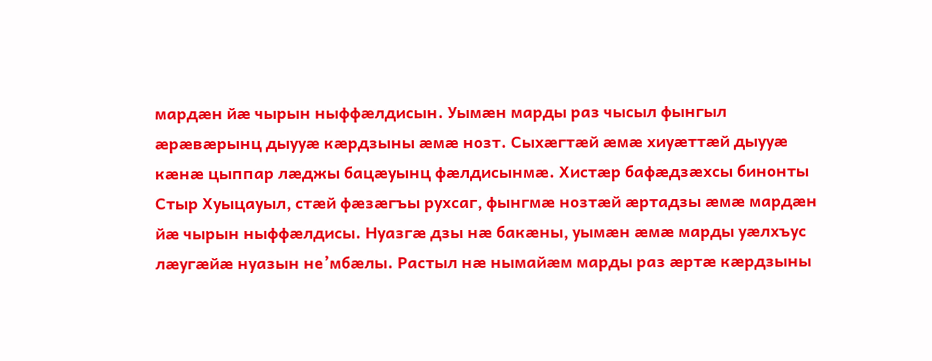мардæн йæ чырын ныффæлдисын. Уымæн марды раз чысыл фынгыл æрæвæрынц дыууæ кæрдзыны æмæ нозт. Сыхæгтæй æмæ хиуæттæй дыууæ кæнæ цыппар лæджы бацæуынц фæлдисынмæ. Хистæр бафæдзæхсы бинонты Стыр Хуыцауыл, стæй фæзæгъы рухсаг, фынгмæ нозтæй æртадзы æмæ мардæн йæ чырын ныффæлдисы. Нуазгæ дзы нæ бакæны, уымæн æмæ марды уæлхъус лæугæйæ нуазын не’мбæлы. Растыл нæ нымайæм марды раз æртæ кæрдзыны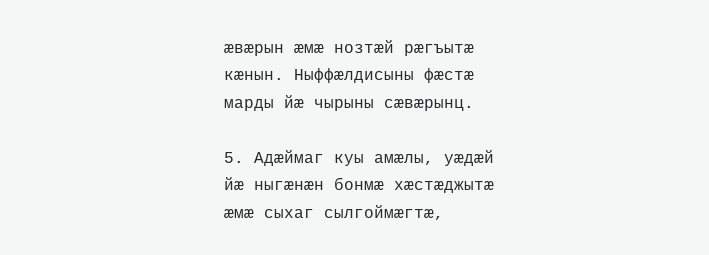æвæрын æмæ нозтæй рæгъытæ кæнын. Ныффæлдисыны фæстæ марды йæ чырыны сæвæрынц.

5. Адæймаг куы амæлы, уæдæй йæ ныгæнæн бонмæ хæстæджытæ æмæ сыхаг сылгоймæгтæ,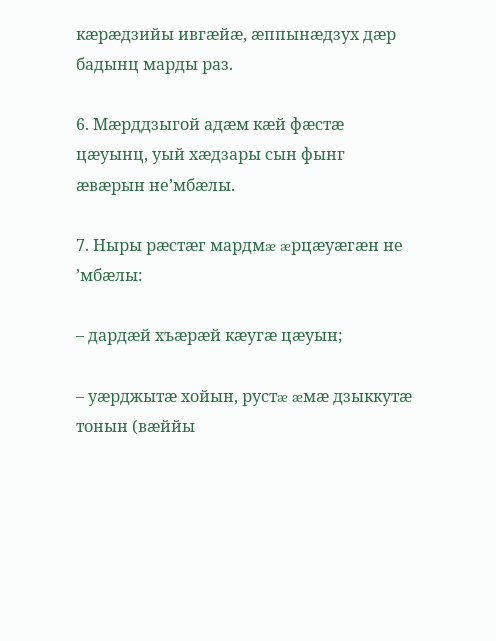кæрæдзийы ивгæйæ, æппынæдзух дæр бадынц марды раз.

6. Мæрддзыгой адæм кæй фæстæ цæуынц, уый хæдзары сын фынг æвæрын не’мбæлы.

7. Ныры рæстæг мардмæ æрцæуæгæн не ’мбæлы:

– дардæй хъæрæй кæугæ цæуын;

– уæрджытæ хойын, рустæ æмæ дзыккутæ тонын (вæййы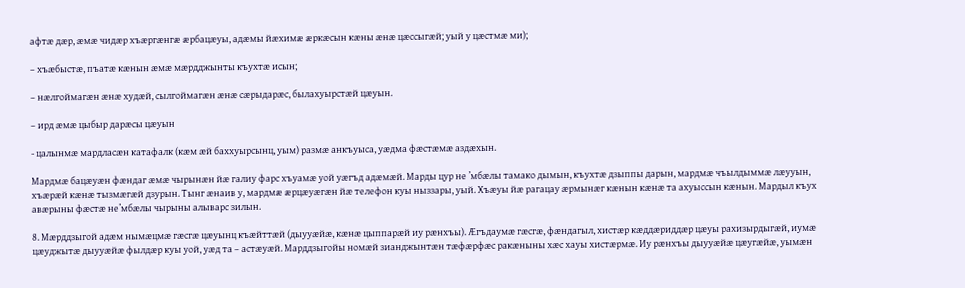афтæ дæр, æмæ чидæр хъæргæнгæ æрбацæуы, адæмы йæхимæ æркæсын кæны æнæ цæссыгæй; уый у цæстмæ ми);

– хъæбыстæ, пъатæ кæнын æмæ мæрдджынты къухтæ исын;

– нæлгоймагæн æнæ худæй, сылгоймагæн æнæ сæрыдарæс, былахуырстæй цæуын.

– ирд æмæ цыбыр дарæсы цæуын

- цалынмæ мардласæн катафалк (кæм æй баххуырсынц, уым) размæ анкъуыса, уæдма фæстæмæ аздæхын.

Мардмæ бацæуæн фæндаг æмæ чырынæн йæ галиу фарс хъуамæ уой уæгъд адæмæй. Марды цур не ’мбæлы тамако дымын, къухтæ дзыппы дарын, мардмæ чъылдыммæ лæууын, хъæрæй кæнæ тызмæгæй дзурын. Тынг æнаив у, мардмæ æрцæуæгæн йæ телефон куы ныззары, уый. Хъæуы йæ рагацау æрмынæг кæнын кæнæ та ахуыссын кæнын. Мардыл къух авæрыны фæстæ не’мбæлы чырыны алыварс зилын.

8. Мæрддзыгой адæм нымæцмæ гæсгæ цæуынц къæйттæй (дыууæйæ, кæнæ цыппарæй иу рæнхъы). Æгъдаумæ гæсгæ, фæндагыл, хистæр кæддæриддæр цæуы рахизырдыгæй, иумæ цæуджытæ дыууæйæ фылдæр куы уой, уæд та – астæуæй. Марддзыгойы номæй зианджынтæн тæфæрфæс ракæныны хæс хауы хистæрмæ. Иу рæнхъы дыууæйæ цæугæйæ, уымæн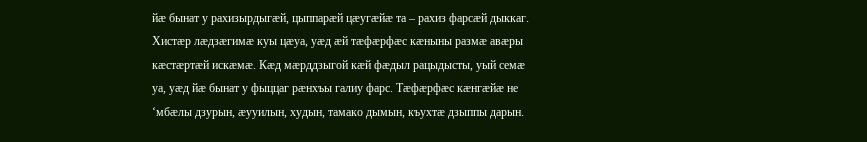йæ бынат у рахизырдыгæй, цыппарæй цæугæйæ та – рахиз фарсæй дыккаг. Хистæр лæдзæгимæ куы цæуа, уæд æй тæфæрфæс кæныны размæ авæры кæстæртæй искæмæ. Кæд мæрддзыгой кæй фæдыл рацыдысты, уый семæ уа, уæд йæ бынат у фыццаг рæнхъы галиу фарс. Тæфæрфæс кæнгæйæ не ‘мбæлы дзурын, æууилын, худын, тамако дымын, къухтæ дзыппы дарын.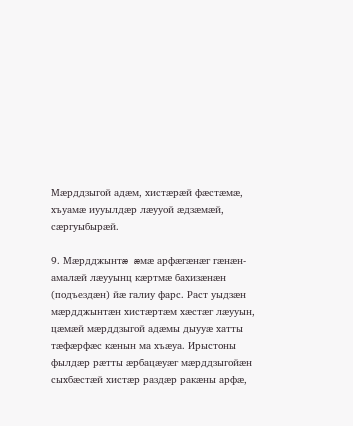Мæрддзыгой адæм, хистæрæй фæстæмæ, хъуамæ иууылдæр лæууой æдзæмæй, сæргуыбырæй.

9. Мæрдджынтæ æмæ арфæгæнæг гæнæн-амалæй лæууынц кæртмæ бахизæнæн (подъездæн) йæ галиу фарс. Раст уыдзæн мæрдджынтæн хистæртæм хæстæг лæууын, цæмæй мæрддзыгой адæмы дыууæ хатты тæфæрфæс кæнын ма хъæуа. Ирыстоны фылдæр рæтты æрбацæуæг мæрддзыгойæн сыхбæстæй хистæр раздæр ракæны арфæ,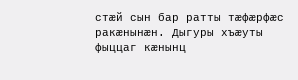стæй сын бар ратты тæфæрфæс ракæнынæн. Дыгуры хъæуты фыццаг кæнынц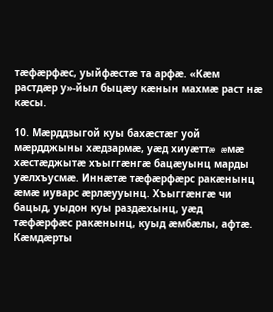тæфæрфæс, уыйфæстæ та арфæ. «Кæм растдæр у»-йыл быцæу кæнын махмæ раст нæ кæсы.

10. Мæрддзыгой куы бахæстæг уой мæрдджыны хæдзармæ, уæд хиуæттæ æмæ хæстæджытæ хъыггæнгæ бацæуынц марды уæлхъусмæ. Иннæтæ тæфæрфæрс ракæнынц æмæ иуварс æрлæууынц. Хъыггæнгæ чи бацыд, уыдон куы раздæхынц, уæд тæфæрфæс ракæнынц, куыд æмбæлы, афтæ. Кæмдæрты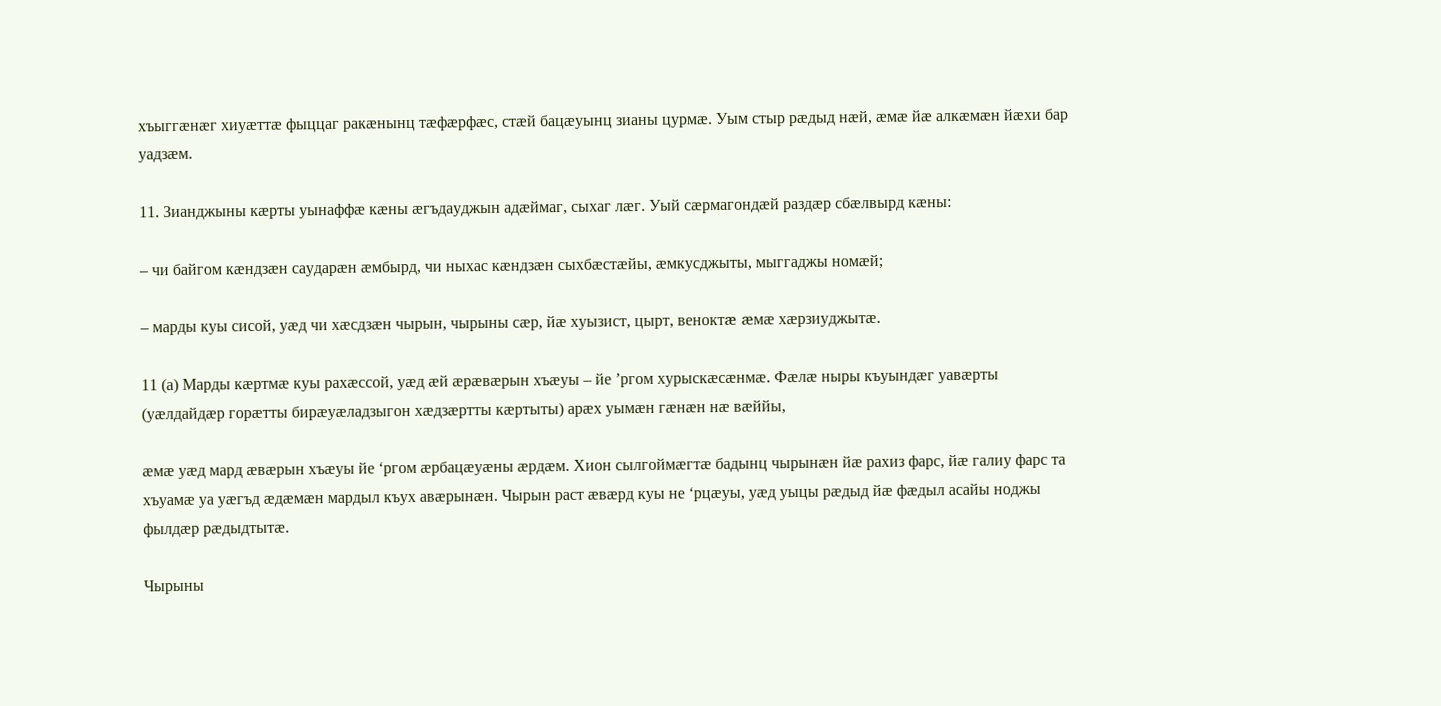хъыггæнæг хиуæттæ фыццаг ракæнынц тæфæрфæс, стæй бацæуынц зианы цурмæ. Уым стыр рæдыд нæй, æмæ йæ алкæмæн йæхи бар уадзæм.

11. Зианджыны кæрты уынаффæ кæны æгъдауджын адæймаг, сыхаг лæг. Уый сæрмагондæй раздæр сбæлвырд кæны:

– чи байгом кæндзæн саударæн æмбырд, чи ныхас кæндзæн сыхбæстæйы, æмкусджыты, мыггаджы номæй;

– марды куы сисой, уæд чи хæсдзæн чырын, чырыны сæр, йæ хуызист, цырт, веноктæ æмæ хæрзиуджытæ.

11 (а) Марды кæртмæ куы рахæссой, уæд æй æрæвæрын хъæуы – йе ’ргом хурыскæсæнмæ. Фæлæ ныры къуындæг уавæрты (уæлдайдæр горæтты бирæуæладзыгон хæдзæртты кæртыты) арæх уымæн гæнæн нæ вæййы,

æмæ уæд мард æвæрын хъæуы йе ‘ргом æрбацæуæны æрдæм. Хион сылгоймæгтæ бадынц чырынæн йæ рахиз фарс, йæ галиу фарс та хъуамæ уа уæгъд æдæмæн мардыл къух авæрынæн. Чырын раст æвæрд куы не ‘рцæуы, уæд уыцы рæдыд йæ фæдыл асайы ноджы фылдæр рæдыдтытæ.

Чырыны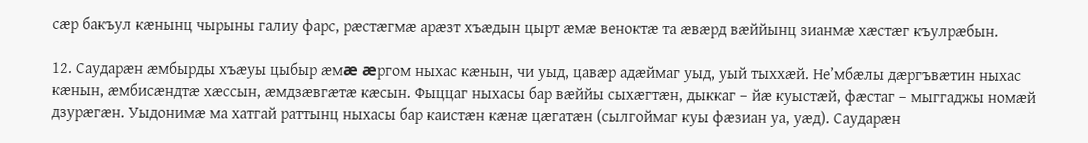сæр бакъул кæнынц чырыны галиу фарс, рæстæгмæ арæзт хъæдын цырт æмæ веноктæ та æвæрд вæййынц зианмæ хæстæг къулрæбын.

12. Саударæн æмбырды хъæуы цыбыр æмæ æргом ныхас кæнын, чи уыд, цавæр адæймаг уыд, уый тыххæй. Не’мбæлы дæргъвæтин ныхас кæнын, æмбисæндтæ хæссын, æмдзæвгæтæ кæсын. Фыццаг ныхасы бар вæййы сыхæгтæн, дыккаг – йæ куыстæй, фæстаг – мыггаджы номæй дзурæгæн. Уыдонимæ ма хатгай раттынц ныхасы бар каистæн кæнæ цæгатæн (сылгоймаг куы фæзиан уа, уæд). Саударæн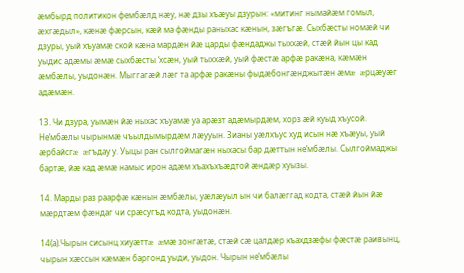æмбырд политикон фембæлд нæу, нæ дзы хъæуы дзурын: «митинг нымайæм гомыл, æхгæдыл», кæнæ фæрсын, кæй ма фæнды раныхас кæнын, зæгъгæ. Сыхбæсты номæй чи дзуры, уый хъуамæ ской кæна мардæн йæ царды фæндаджы тыххæй, стæй йын цы кад уыдис адæмы æмæ сыхбæсты ‘хсæн, уый тыххæй, уый фæстæ арфæ ракæна, кæмæн æмбæлы, уыдонæн. Мыггагæй лæг та арфæ ракæны фыдæбонгæнджытæн æмæ æрцæуæг адæмæн.

13. Чи дзура, уымæн йæ ныхас хъуамæ уа арæзт адæмырдæм, хорз æй куыд хъусой. Не’мбæлы чырынмæ чъылдымырдæм лæууын. Зианы уæлхъус худ исын нæ хъæуы, уый æрбайсгæ æгъдау у. Уыцы ран сылгоймагæн ныхасы бар дæттын не’мбæлы. Сылгоймаджы бартæ, йæ кад æмæ намыс ирон адæм хъахъхъæдтой æндæр хуызы.

14. Марды раз раарфæ кæнын æмбæлы, уæлæуыл ын чи балæггад кодта, стæй йын йæ мæрдтæм фæндаг чи срæсугъд кодта, уыдонæн.

14(а).Чырын сисынц хиуæттæ æмæ зонгæтæ, стæй сæ цалдæр къахдзæфы фæстæ раивынц, чырын хæссын кæмæн баргонд уыди, уыдон. Чырын не’мбæлы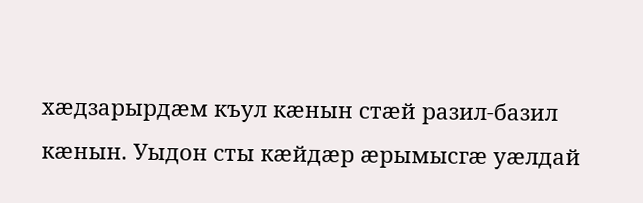хæдзарырдæм къул кæнын стæй разил-базил кæнын. Уыдон сты кæйдæр æрымысгæ уæлдай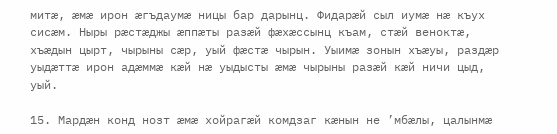митæ, æмæ ирон æгъдаумæ ницы бар дарынц. Фидарæй сыл иумæ нæ къух сисæм. Ныры рæстæджы æппæты разæй фæхæссынц къам, стæй веноктæ, хъæдын цырт, чырыны сæр, уый фæстæ чырын. Уыимæ зонын хъæуы, раздæр уыдæттæ ирон адæммæ кæй нæ уыдысты æмæ чырыны разæй кæй ничи цыд, уый.

15. Мардæн конд нозт æмæ хойрагæй комдзаг кæнын не ’мбæлы, цалынмæ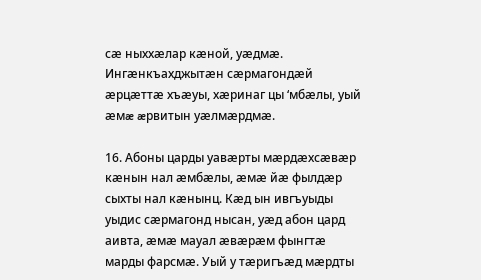сæ ныххæлар кæной, уæдмæ. Ингæнкъахджытæн сæрмагондæй æрцæттæ хъæуы, хæринаг цы ‘мбæлы, уый æмæ æрвитын уæлмæрдмæ.

16. Абоны царды уавæрты мæрдæхсæвæр кæнын нал æмбæлы, æмæ йæ фылдæр сыхты нал кæнынц. Кæд ын ивгъуыды уыдис сæрмагонд нысан, уæд абон цард аивта, æмæ мауал æвæрæм фынгтæ марды фарсмæ. Уый у тæригъæд мæрдты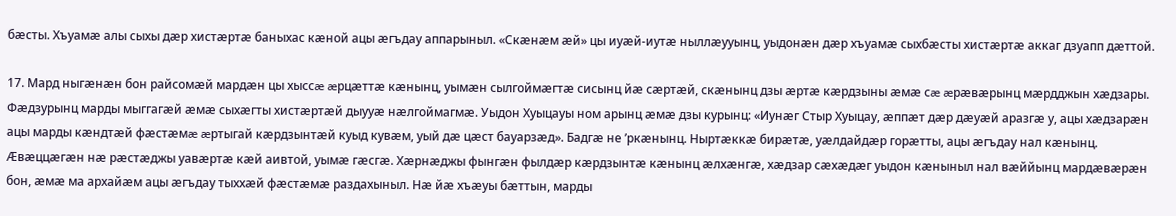бæсты. Хъуамæ алы сыхы дæр хистæртæ баныхас кæной ацы æгъдау аппарыныл. «Скæнæм æй» цы иуæй-иутæ ныллæууынц, уыдонæн дæр хъуамæ сыхбæсты хистæртæ аккаг дзуапп дæттой.

17. Мард ныгæнæн бон райсомæй мардæн цы хыссæ æрцæттæ кæнынц, уымæн сылгоймæгтæ сисынц йæ сæртæй, скæнынц дзы æртæ кæрдзыны æмæ сæ æрæвæрынц мæрдджын хæдзары. Фæдзурынц марды мыггагæй æмæ сыхæгты хистæртæй дыууæ нæлгоймагмæ. Уыдон Хуыцауы ном арынц æмæ дзы курынц: «Иунæг Стыр Хуыцау, æппæт дæр дæуæй аразгæ у, ацы хæдзарæн ацы марды кæндтæй фæстæмæ æртыгай кæрдзынтæй куыд кувæм, уый дæ цæст бауарзæд». Бадгæ не ’ркæнынц. Ныртæккæ бирæтæ, уæлдайдæр горæтты, ацы æгъдау нал кæнынц. Æвæццæгæн нæ рæстæджы уавæртæ кæй аивтой, уымæ гæсгæ. Хæрнæджы фынгæн фылдæр кæрдзынтæ кæнынц æлхæнгæ, хæдзар сæхæдæг уыдон кæныныл нал вæййынц мардæвæрæн бон, æмæ ма архайæм ацы æгъдау тыххæй фæстæмæ раздахыныл. Нæ йæ хъæуы бæттын, марды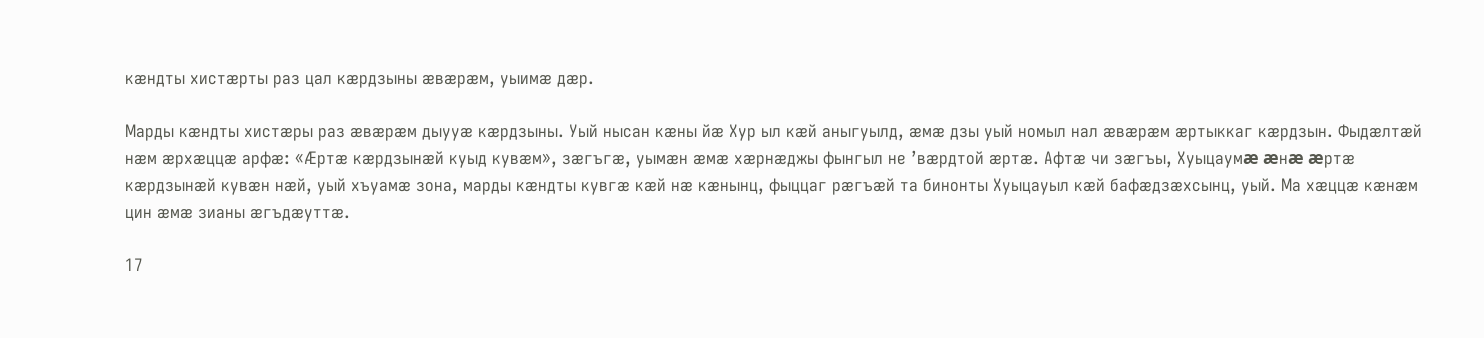кæндты хистæрты раз цал кæрдзыны æвæрæм, уыимæ дæр.

Марды кæндты хистæры раз æвæрæм дыууæ кæрдзыны. Уый нысан кæны йæ Хур ыл кæй аныгуылд, æмæ дзы уый номыл нал æвæрæм æртыккаг кæрдзын. Фыдæлтæй нæм æрхæццæ арфæ: «Æртæ кæрдзынæй куыд кувæм», зæгъгæ, уымæн æмæ хæрнæджы фынгыл не ’вæрдтой æртæ. Афтæ чи зæгъы, Хуыцаумæ æнæ æртæ кæрдзынæй кувæн нæй, уый хъуамæ зона, марды кæндты кувгæ кæй нæ кæнынц, фыццаг рæгъæй та бинонты Хуыцауыл кæй бафæдзæхсынц, уый. Ма хæццæ кæнæм цин æмæ зианы æгъдæуттæ.

17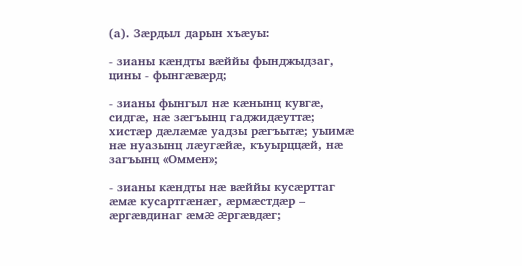(а). Зæрдыл дарын хъæуы:

- зианы кæндты вæййы фынджыдзаг, цины - фынгæвæрд;

- зианы фынгыл нæ кæнынц кувгæ, сидгæ, нæ зæгъынц гаджидæуттæ; хистæр дæлæмæ уадзы рæгъытæ; уыимæ нæ нуазынц лæугæйæ, къуырццæй, нæ загъынц «Оммен»;

- зианы кæндты нæ вæййы кусæрттаг æмæ кусартгæнæг, æрмæстдæр – æргæвдинаг æмæ æргæвдæг;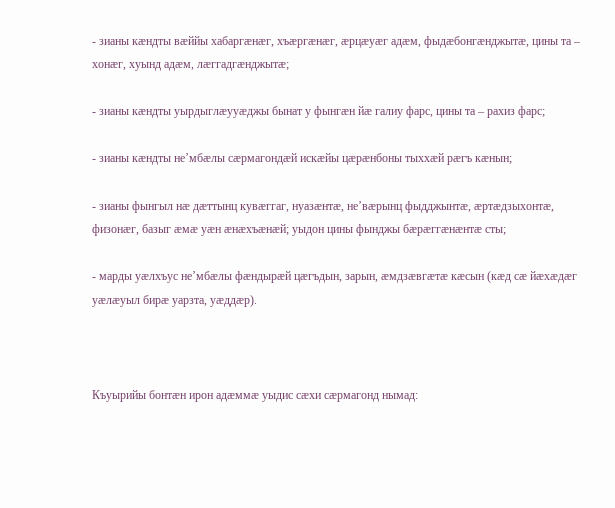- зианы кæндты вæййы хабаргæнæг, хъæргæнæг, æрцæуæг адæм, фыдæбонгæнджытæ, цины та – хонæг, хуынд адæм, лæггадгæнджытæ;

- зианы кæндты уырдыглæууæджы бынат у фынгæн йæ галиу фарс, цины та – рахиз фарс;

- зианы кæндты не’мбæлы сæрмагондæй искæйы цæрæнбоны тыххæй рæгъ кæнын;

- зианы фынгыл нæ дæттынц кувæггаг, нуазæнтæ, не’вæрынц фыдджынтæ, æртæдзыхонтæ, физонæг, базыг æмæ уæн æнæхъæнæй; уыдон цины фынджы бæрæггæнæнтæ сты;

- марды уæлхъус не’мбæлы фæндырæй цæгъдын, зарын, æмдзæвгæтæ кæсын (кæд сæ йæхæдæг уæлæуыл бирæ уарзта, уæддæр).



Къуырийы бонтæн ирон адæммæ уыдис сæхи сæрмагонд нымад: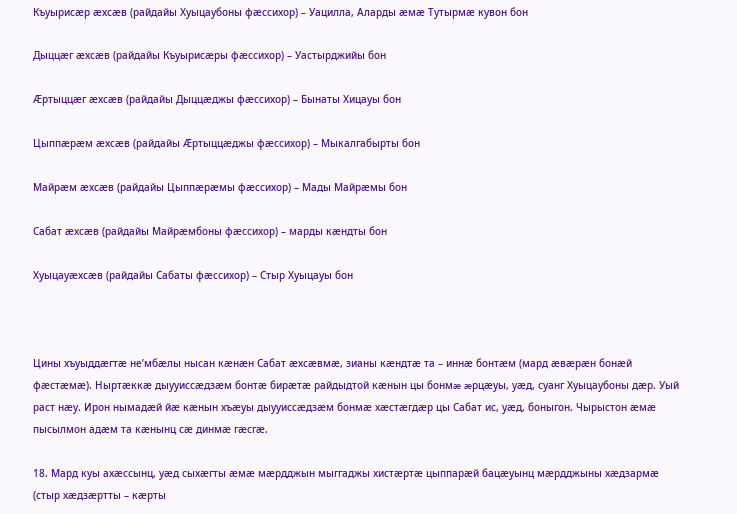Къуырисæр æхсæв (райдайы Хуыцаубоны фæссихор) – Уацилла, Аларды æмæ Тутырмæ кувон бон

Дыццæг æхсæв (райдайы Къуырисæры фæссихор) – Уастырджийы бон

Æртыццæг æхсæв (райдайы Дыццæджы фæссихор) – Бынаты Хицауы бон

Цыппæрæм æхсæв (райдайы Æртыццæджы фæссихор) – Мыкалгабырты бон

Майрæм æхсæв (райдайы Цыппæрæмы фæссихор) – Мады Майрæмы бон

Сабат æхсæв (райдайы Майрæмбоны фæссихор) – марды кæндты бон

Хуыцауæхсæв (райдайы Сабаты фæссихор) – Стыр Хуыцауы бон



Цины хъуыддæгтæ не’мбæлы нысан кæнæн Сабат æхсæвмæ, зианы кæндтæ та – иннæ бонтæм (мард æвæрæн бонæй фæстæмæ). Ныртæккæ дыууиссæдзæм бонтæ бирæтæ райдыдтой кæнын цы бонмæ æрцæуы, уæд, суанг Хуыцаубоны дæр. Уый раст нæу. Ирон нымадæй йæ кæнын хъæуы дыууиссæдзæм бонмæ хæстæгдæр цы Сабат ис, уæд, боныгон. Чырыстон æмæ пысылмон адæм та кæнынц сæ динмæ гæсгæ.

18. Мард куы ахæссынц, уæд сыхæгты æмæ мæрдджын мыггаджы хистæртæ цыппарæй бацæуынц мæрдджыны хæдзармæ (стыр хæдзæртты – кæрты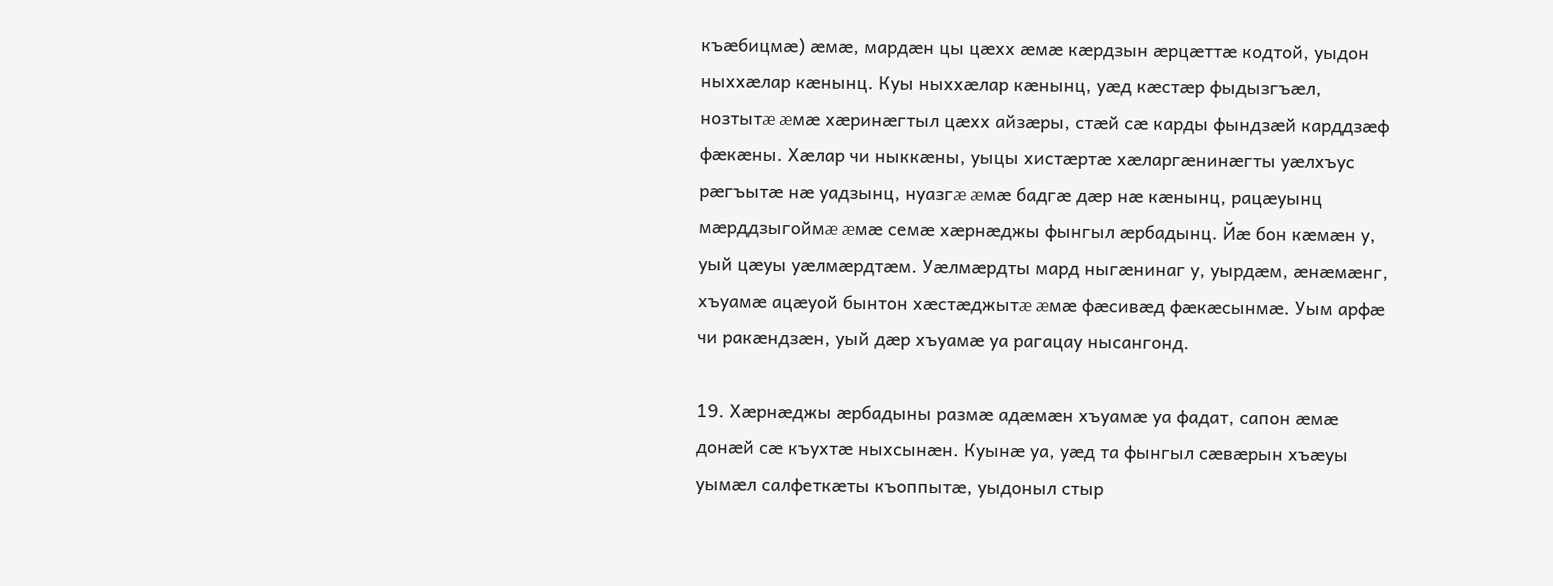къæбицмæ) æмæ, мардæн цы цæхх æмæ кæрдзын æрцæттæ кодтой, уыдон ныххæлар кæнынц. Куы ныххæлар кæнынц, уæд кæстæр фыдызгъæл, нозтытæ æмæ хæринæгтыл цæхх айзæры, стæй сæ карды фындзæй карддзæф фæкæны. Хæлар чи ныккæны, уыцы хистæртæ хæларгæнинæгты уæлхъус рæгъытæ нæ уадзынц, нуазгæ æмæ бадгæ дæр нæ кæнынц, рацæуынц мæрддзыгоймæ æмæ семæ хæрнæджы фынгыл æрбадынц. Йæ бон кæмæн у, уый цæуы уæлмæрдтæм. Уæлмæрдты мард ныгæнинаг у, уырдæм, æнæмæнг, хъуамæ ацæуой бынтон хæстæджытæ æмæ фæсивæд фæкæсынмæ. Уым арфæ чи ракæндзæн, уый дæр хъуамæ уа рагацау нысангонд.

19. Хæрнæджы æрбадыны размæ адæмæн хъуамæ уа фадат, сапон æмæ донæй сæ къухтæ ныхсынæн. Куынæ уа, уæд та фынгыл сæвæрын хъæуы уымæл салфеткæты къоппытæ, уыдоныл стыр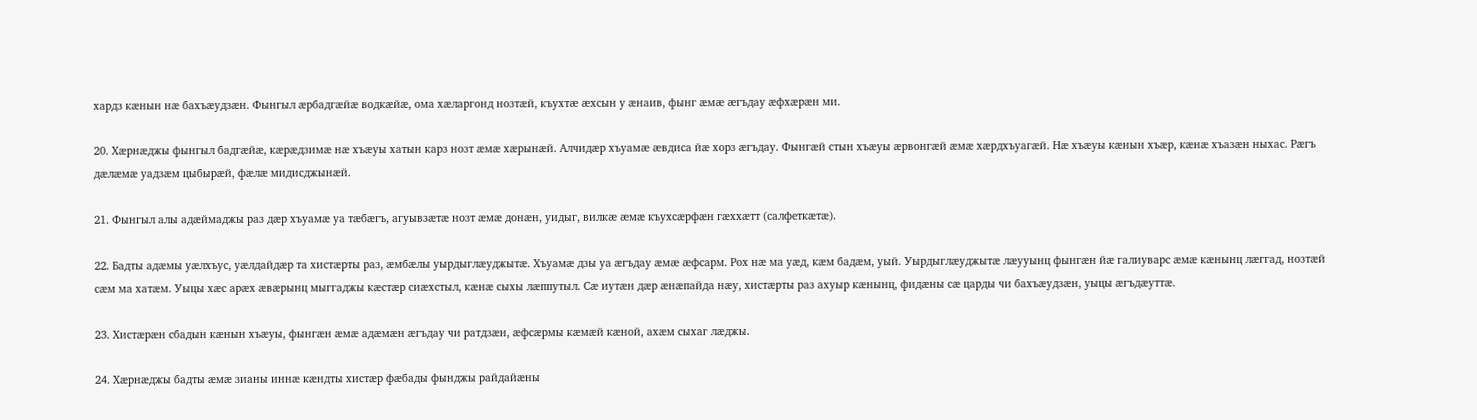хардз кæнын нæ бахъæудзæн. Фынгыл æрбадгæйæ водкæйæ, ома хæларгонд нозтæй, къухтæ æхсын у æнаив, фынг æмæ æгъдау æфхæрæн ми.

20. Хæрнæджы фынгыл бадгæйæ, кæрæдзимæ нæ хъæуы хатын карз нозт æмæ хæрынæй. Алчидæр хъуамæ æвдиса йæ хорз æгъдау. Фынгæй стын хъæуы æрвонгæй æмæ хæрдхъуагæй. Нæ хъæуы кæнын хъæр, кæнæ хъазæн ныхас. Рæгъ дæлæмæ уадзæм цыбырæй, фæлæ мидисджынæй.

21. Фынгыл алы адæймаджы раз дæр хъуамæ уа тæбæгъ, агуывзæтæ нозт æмæ донæн, уидыг, вилкæ æмæ къухсæрфæн гæххæтт (салфеткæтæ).

22. Бадты адæмы уæлхъус, уæлдайдæр та хистæрты раз, æмбæлы уырдыглæуджытæ. Хъуамæ дзы уа æгъдау æмæ æфсарм. Рох нæ ма уæд, кæм бадæм, уый. Уырдыглæуджытæ лæууынц фынгæн йæ галиуварс æмæ кæнынц лæггад, нозтæй сæм ма хатæм. Уыцы хæс арæх æвæрынц мыггаджы кæстæр сиæхстыл, кæнæ сыхы лæппутыл. Сæ иутæн дæр æнæпайда нæу, хистæрты раз ахуыр кæнынц, фидæны сæ царды чи бахъæудзæн, уыцы æгъдæуттæ.

23. Хистæрæн сбадын кæнын хъæуы, фынгæн æмæ адæмæн æгъдау чи ратдзæн, æфсæрмы кæмæй кæной, ахæм сыхаг лæджы.

24. Хæрнæджы бадты æмæ зианы иннæ кæндты хистæр фæбады фынджы райдайæны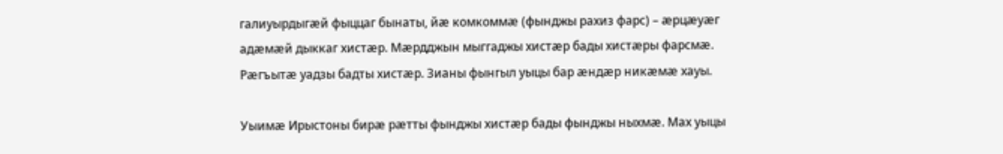галиуырдыгæй фыццаг бынаты, йæ комкоммæ (фынджы рахиз фарс) – æрцæуæг адæмæй дыккаг хистæр. Мæрдджын мыггаджы хистæр бады хистæры фарсмæ. Рæгъытæ уадзы бадты хистæр. Зианы фынгыл уыцы бар æндæр никæмæ хауы.

Уыимæ Ирыстоны бирæ рæтты фынджы хистæр бады фынджы ныхмæ. Мах уыцы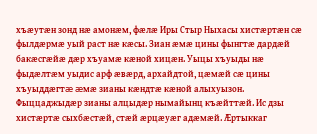хъæутæн зонд нæ амонæм, фæлæ Иры Стыр Ныхасы хистæртæн сæ фылдæрмæ уый раст нæ кæсы. Зиан æмæ цины фынгтæ дардæй бакæсгæйæ дæр хъуамæ кæной хицæн. Уыцы хъуыды нæ фыдæлтæм уыдис арф æвæрд, архайдтой, цæмæй сæ цины хъуыддæгтæ æмæ зианы кæндтæ кæной алыхуызон. Фыццаджыдæр зианы алцыдæр нымайынц къæйттæй. Ис дзы хистæртæ сыхбæстæй, стæй æрцæуæг адæмæй. Æртыккаг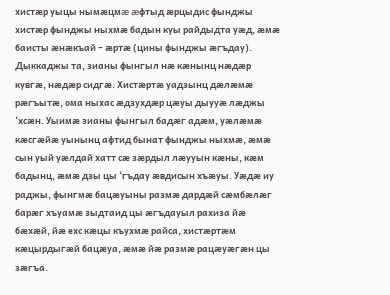хистæр уыцы нымæцмæ æфтыд æрцыдис фынджы хистæр фынджы ныхмæ бадын куы райдыдта уæд, æмæ баисты æнæкъай – æртæ (цины фынджы æгъдау). Дыккаджы та, зианы фынгыл нæ кæнынц нæдæр кувгæ, нæдæр сидгæ. Хистæртæ уадзынц дæлæмæ рæгъытæ, ома ныхас æдзухдæр цæуы дыууæ лæджы ‘хсæн. Уыимæ зианы фынгыл бадæг адæм, уæлæмæ кæсгæйæ уынынц афтид бынат фынджы ныхмæ, æмæ сын уый уæлдай хатт сæ зæрдыл лæууын кæны, кæм бадынц, æмæ дзы цы ‘гъдау æвдисын хъæуы. Уæдæ иу раджы, фынгмæ бацæуыны размæ дардæй сæмбæлæг барæг хъуамæ зыдтаид цы æгъдауыл рахиза йæ бæхæй, йæ ехс кæцы къухмæ райса, хистæртæм кæцырдыгæй бацæуа, æмæ йæ размæ рацæуæгæн цы зæгъа.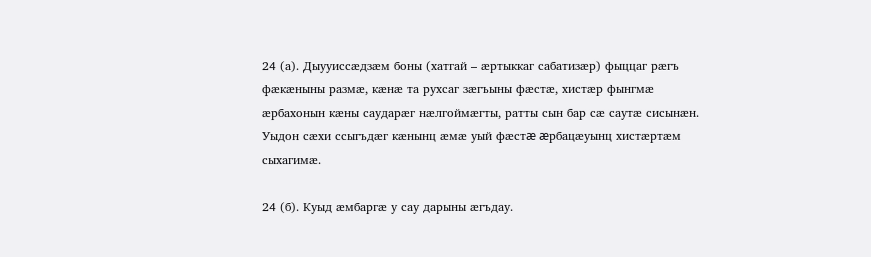24 (а). Дыууиссæдзæм боны (хатгай – æртыккаг сабатизæр) фыццаг рæгъ фæкæныны размæ, кæнæ та рухсаг зæгъыны фæстæ, хистæр фынгмæ æрбахонын кæны саударæг нæлгоймæгты, ратты сын бар сæ саутæ сисынæн. Уыдон сæхи ссыгъдæг кæнынц æмæ уый фæстæ æрбацæуынц хистæртæм сыхагимæ.

24 (б). Куыд æмбаргæ у сау дарыны æгъдау.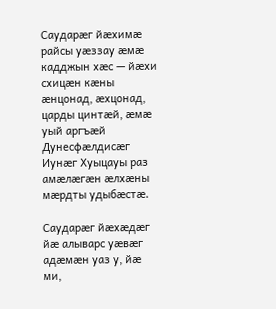Саударæг йæхимæ райсы уæззау æмæ кадджын хæс — йæхи схицæн кæны æнцонад, æхцонад, царды цинтæй, æмæ уый аргъæй Дунесфæлдисæг Иунæг Хуыцауы раз амæлæгæн æлхæны мæрдты удыбæстæ.

Саударæг йæхæдæг йæ алыварс уæвæг адæмæн уаз у, йæ ми,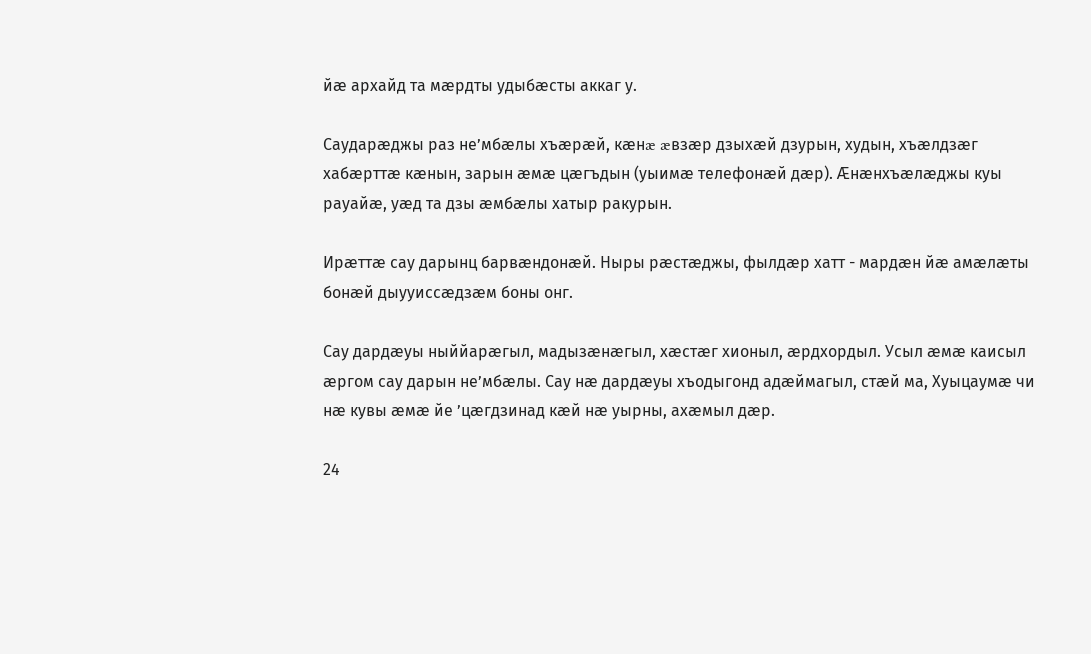йæ архайд та мæрдты удыбæсты аккаг у.

Саударæджы раз не’мбæлы хъæрæй, кæнæ æвзæр дзыхæй дзурын, худын, хъæлдзæг хабæрттæ кæнын, зарын æмæ цæгъдын (уыимæ телефонæй дæр). Æнæнхъæлæджы куы рауайæ, уæд та дзы æмбæлы хатыр ракурын.

Ирæттæ сау дарынц барвæндонæй. Ныры рæстæджы, фылдæр хатт - мардæн йæ амæлæты бонæй дыууиссæдзæм боны онг.

Сау дардæуы ныййарæгыл, мадызæнæгыл, хæстæг хионыл, æрдхордыл. Усыл æмæ каисыл æргом сау дарын не’мбæлы. Сау нæ дардæуы хъодыгонд адæймагыл, стæй ма, Хуыцаумæ чи нæ кувы æмæ йе ’цæгдзинад кæй нæ уырны, ахæмыл дæр.

24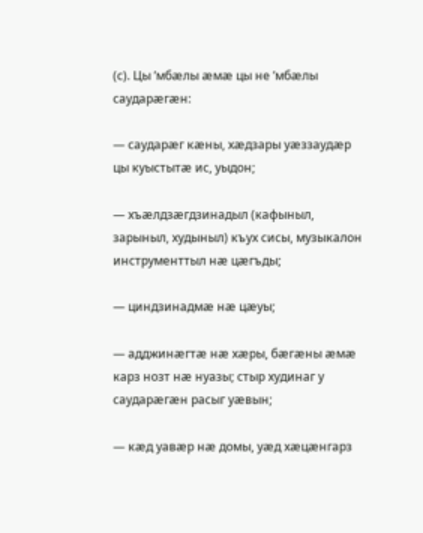(с). Цы ’мбæлы æмæ цы не ’мбæлы саударæгæн:

— саударæг кæны, хæдзары уæззаудæр цы куыстытæ ис, уыдон;

— хъæлдзæгдзинадыл (кафыныл, зарыныл, худыныл) къух сисы, музыкалон инструменттыл нæ цæгъды;

— циндзинадмæ нæ цæуы;

— адджинæгтæ нæ хæры, бæгæны æмæ карз нозт нæ нуазы; стыр худинаг у саударæгæн расыг уæвын;

— кæд уавæр нæ домы, уæд хæцæнгарз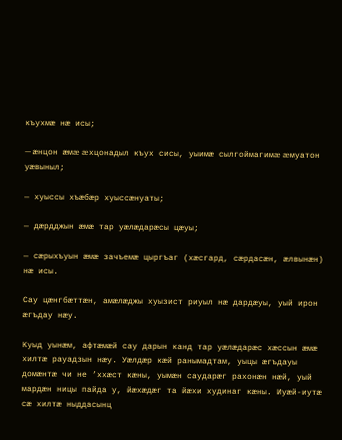къухмæ нæ исы;

— æнцон æмæ æхцонадыл къух сисы, уыимæ сылгоймагимæ æмуатон уæвыныл;

— хуыссы хъæбæр хуыссæнуаты;

— дæрдджын æмæ тар уæлæдарæсы цæуы;

— сæрыхъуын æмæ зачъемæ цыргъаг (хæсгард, сæрдасæн, æлвынæн) нæ исы.

Сау цæнгбæттæн, амæлæджы хуызист риуыл нæ дардæуы, уый ирон æгъдау нæу.

Куыд уынæм, афтæмæй сау дарын канд тар уæлæдарæс хæссын æмæ хилтæ рауадзын нæу. Уæлдæр кæй ранымадтам, уыцы æгъдауы домæнтæ чи не ’ххæст кæны, уымæн саударæг рахонæн нæй, уый мардæн ницы пайда у, йæхæдæг та йæхи худинаг кæны. Иуæй-иутæ сæ хилтæ ныддасынц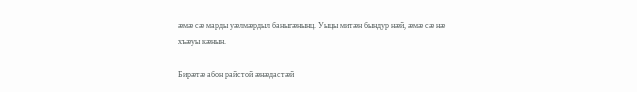æмæ сæ марды уæлмæрдыл баныгæнынц. Уыцы митæн бындур нæй, æмæ сæ нæ хъæуы кæнын.

Бирæтæ абон райстой æнæдастæй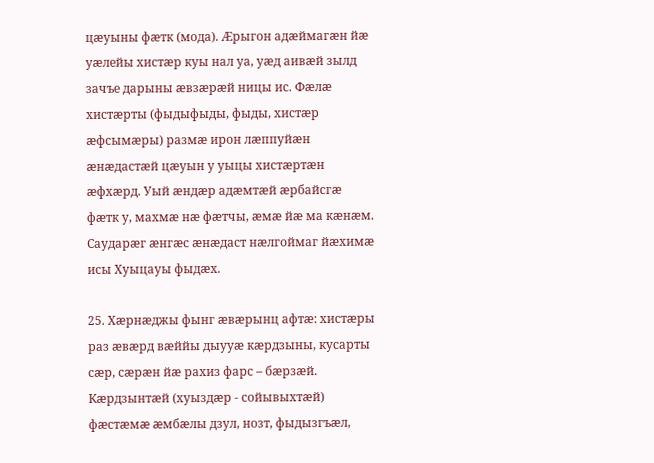цæуыны фæтк (мода). Æрыгон адæймагæн йæ уæлейы хистæр куы нал уа, уæд аивæй зылд зачъе дарыны æвзæрæй ницы ис. Фæлæ хистæрты (фыдыфыды, фыды, хистæр æфсымæры) размæ ирон лæппуйæн æнæдастæй цæуын у уыцы хистæртæн æфхæрд. Уый æндæр адæмтæй æрбайсгæ фæтк у, махмæ нæ фæтчы, æмæ йæ ма кæнæм. Саударæг æнгæс æнæдаст нæлгоймаг йæхимæ исы Хуыцауы фыдæх.

25. Хæрнæджы фынг æвæрынц афтæ: хистæры раз æвæрд вæййы дыууæ кæрдзыны, кусарты сæр, сæрæн йæ рахиз фарс – бæрзæй. Кæрдзынтæй (хуыздæр - сойывыхтæй) фæстæмæ æмбæлы дзул, нозт, фыдызгъæл,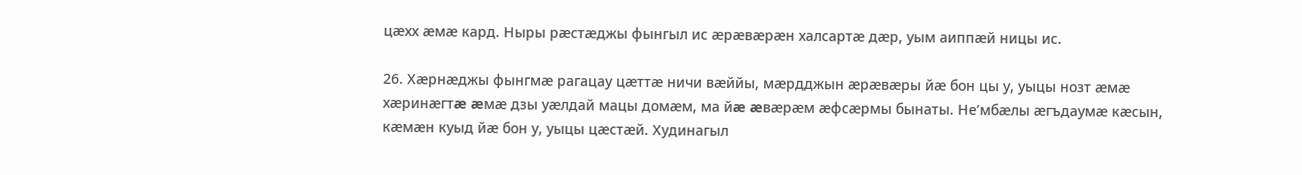цæхх æмæ кард. Ныры рæстæджы фынгыл ис æрæвæрæн халсартæ дæр, уым аиппæй ницы ис.

26. Хæрнæджы фынгмæ рагацау цæттæ ничи вæййы, мæрдджын æрæвæры йæ бон цы у, уыцы нозт æмæ хæринæгтæ æмæ дзы уæлдай мацы домæм, ма йæ æвæрæм æфсæрмы бынаты. Не’мбæлы æгъдаумæ кæсын, кæмæн куыд йæ бон у, уыцы цæстæй. Худинагыл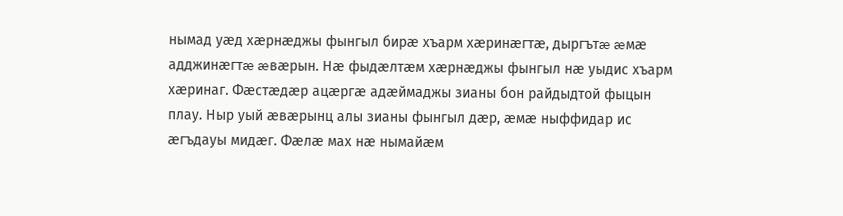нымад уæд хæрнæджы фынгыл бирæ хъарм хæринæгтæ, дыргътæ æмæ адджинæгтæ æвæрын. Нæ фыдæлтæм хæрнæджы фынгыл нæ уыдис хъарм хæринаг. Фæстæдæр ацæргæ адæймаджы зианы бон райдыдтой фыцын плау. Ныр уый æвæрынц алы зианы фынгыл дæр, æмæ ныффидар ис æгъдауы мидæг. Фæлæ мах нæ нымайæм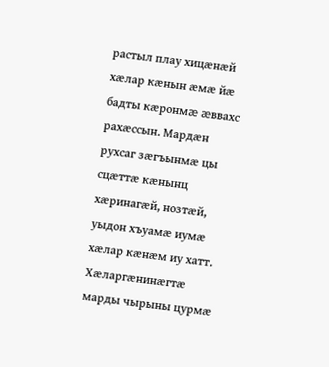растыл плау хицæнæй хæлар кæнын æмæ йæ бадты кæронмæ æввахс рахæссын. Мардæн рухсаг зæгъынмæ цы сцæттæ кæнынц хæринагæй, нозтæй, уыдон хъуамæ иумæ хæлар кæнæм иу хатт. Хæларгæнинæгтæ марды чырыны цурмæ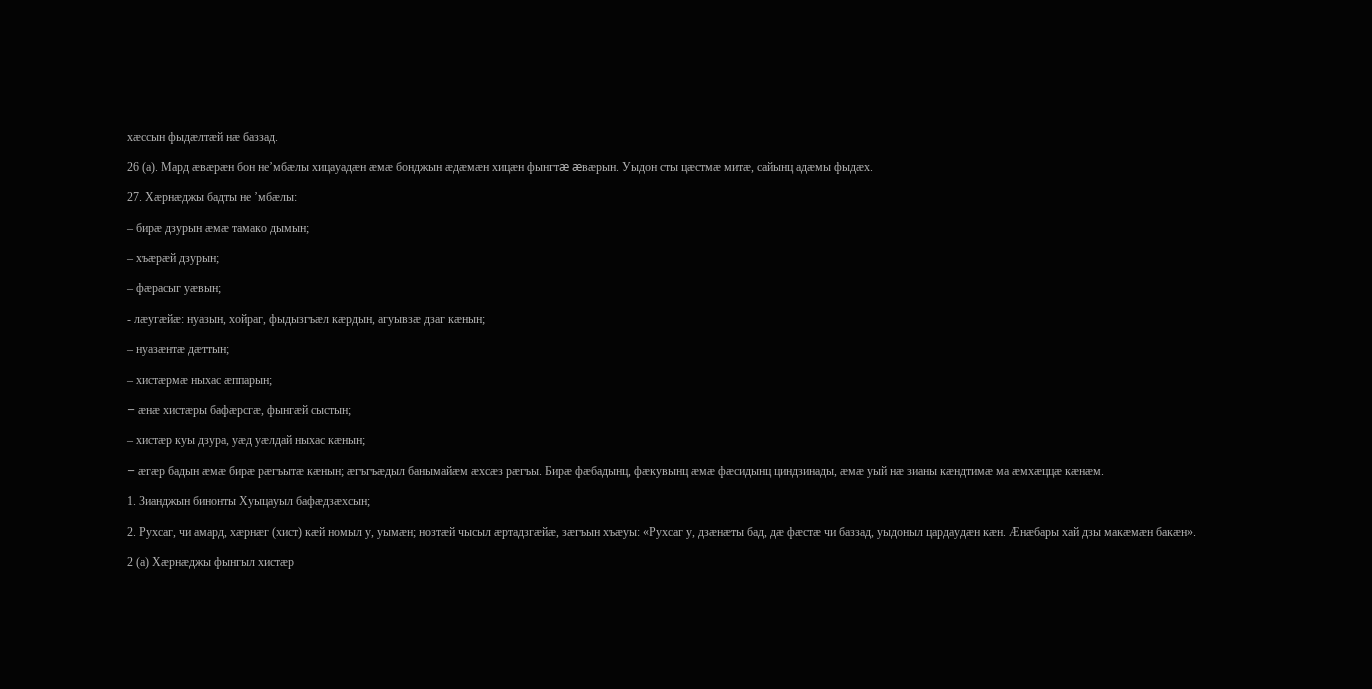хæссын фыдæлтæй нæ баззад.

26 (а). Мард æвæрæн бон не’мбæлы хицауадæн æмæ бонджын æдæмæн хицæн фынгтæ æвæрын. Уыдон сты цæстмæ митæ, сайынц адæмы фыдæх.

27. Хæрнæджы бадты не ’мбæлы:

– бирæ дзурын æмæ тамако дымын;

– хъæрæй дзурын;

– фæрасыг уæвын;

- лæугæйæ: нуазын, хойраг, фыдызгъæл кæрдын, агуывзæ дзаг кæнын;

– нуазæнтæ дæттын;

– хистæрмæ ныхас æппарын;

– æнæ хистæры бафæрсгæ, фынгæй сыстын;

– хистæр куы дзура, уæд уæлдай ныхас кæнын;

– æгæр бадын æмæ бирæ рæгъытæ кæнын; æгъгъæдыл банымайæм æхсæз рæгъы. Бирæ фæбадынц, фæкувынц æмæ фæсидынц циндзинады, æмæ уый нæ зианы кæндтимæ ма æмхæццæ кæнæм.

1. Зианджын бинонты Хуыцауыл бафæдзæхсын;

2. Рухсаг, чи амард, хæрнæг (хист) кæй номыл у, уымæн; нозтæй чысыл æртадзгæйæ, зæгъын хъæуы: «Рухсаг у, дзæнæты бад, дæ фæстæ чи баззад, уыдоныл цардаудæн кæн. Æнæбары хай дзы макæмæн бакæн».

2 (а) Хæрнæджы фынгыл хистæр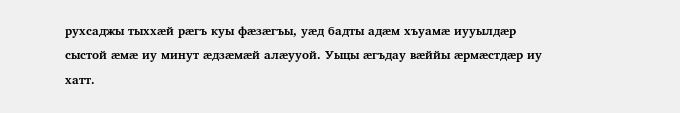рухсаджы тыххæй рæгъ куы фæзæгъы, уæд бадты адæм хъуамæ иууылдæр сыстой æмæ иу минут æдзæмæй алæууой. Уыцы æгъдау вæййы æрмæстдæр иу хатт.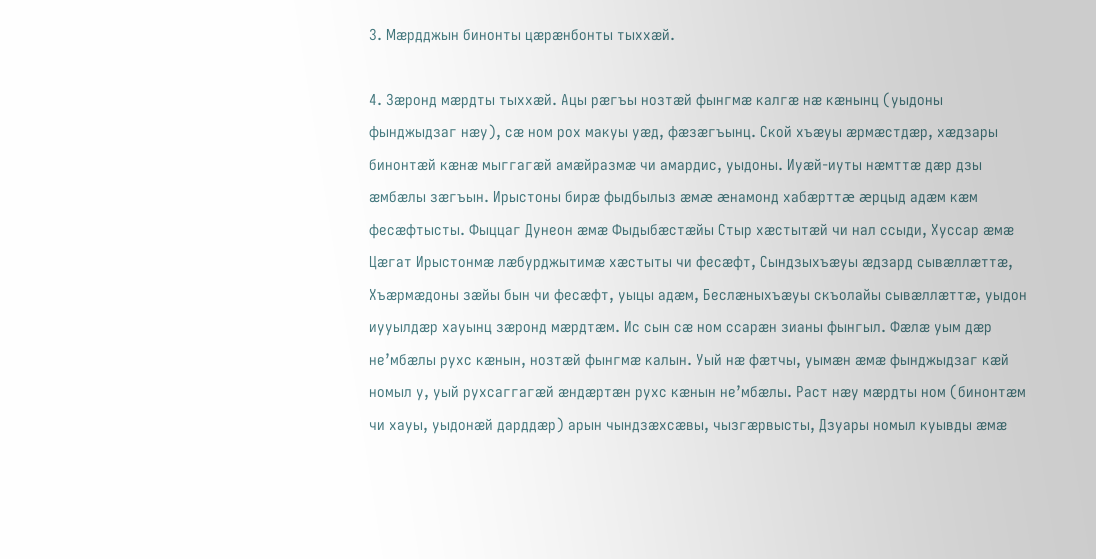3. Мæрдджын бинонты цæрæнбонты тыххæй.

4. Зæронд мæрдты тыххæй. Ацы рæгъы нозтæй фынгмæ калгæ нæ кæнынц (уыдоны фынджыдзаг нæу), сæ ном рох макуы уæд, фæзæгъынц. Ской хъæуы æрмæстдæр, хæдзары бинонтæй кæнæ мыггагæй амæйразмæ чи амардис, уыдоны. Иуæй-иуты нæмттæ дæр дзы æмбæлы зæгъын. Ирыстоны бирæ фыдбылыз æмæ æнамонд хабæрттæ æрцыд адæм кæм фесæфтысты. Фыццаг Дунеон æмæ Фыдыбæстæйы Стыр хæстытæй чи нал ссыди, Хуссар æмæ Цæгат Ирыстонмæ лæбурджытимæ хæстыты чи фесæфт, Сындзыхъæуы æдзард сывæллæттæ, Хъæрмæдоны зæйы бын чи фесæфт, уыцы адæм, Беслæныхъæуы скъолайы сывæллæттæ, уыдон иууылдæр хауынц зæронд мæрдтæм. Ис сын сæ ном ссарæн зианы фынгыл. Фæлæ уым дæр не’мбæлы рухс кæнын, нозтæй фынгмæ калын. Уый нæ фæтчы, уымæн æмæ фынджыдзаг кæй номыл у, уый рухсаггагæй æндæртæн рухс кæнын не’мбæлы. Раст нæу мæрдты ном (бинонтæм чи хауы, уыдонæй дарддæр) арын чындзæхсæвы, чызгæрвысты, Дзуары номыл куывды æмæ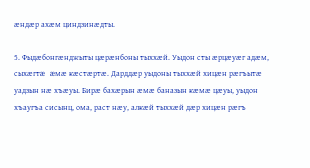æндæр ахæм циндзинæдты.

5. Фыдæбонгæнджыты цæрæнбоны тыххæй. Уыдон сты æрцæуæг адæм, сыхæгтæ æмæ кæстæртæ. Дарддæр уыдоны тыххæй хицæн рæгъытæ уадзын нæ хъæуы. Бирæ бахæрын æмæ баназын кæмæ цæуы, уыдон хъаугъа сисынц, ома, раст нæу, алкæй тыххæй дæр хицæн рæгъ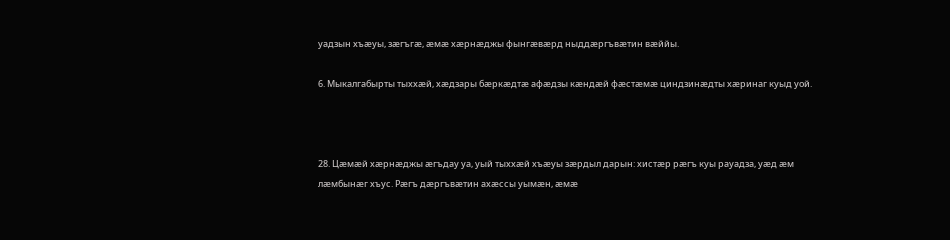уадзын хъæуы, зæгъгæ, æмæ хæрнæджы фынгæвæрд ныддæргъвæтин вæййы.

6. Мыкалгабырты тыххæй, хæдзары бæркæдтæ афæдзы кæндæй фæстæмæ циндзинæдты хæринаг куыд уой.



28. Цæмæй хæрнæджы æгъдау уа, уый тыххæй хъæуы зæрдыл дарын: хистæр рæгъ куы рауадза, уæд æм лæмбынæг хъус. Рæгъ дæргъвæтин ахæссы уымæн, æмæ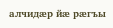алчидæр йæ рæгъы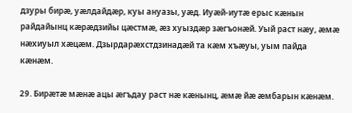дзуры бирæ, уæлдайдæр, куы ануазы, уæд. Иуæй-иутæ ерыс кæнын райдайынц кæрæдзийы цæстмæ, æз хуыздæр зæгъонæй. Уый раст нæу, æмæ нæхиуыл хæцæм. Дзырдарæхстдзинадæй та кæм хъæуы, уым пайда кæнæм.

29. Бирæтæ мæнæ ацы æгъдау раст нæ кæнынц, æмæ йæ æмбарын кæнæм.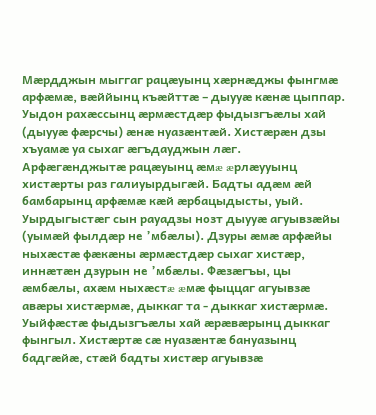Мæрдджын мыггаг рацæуынц хæрнæджы фынгмæ арфæмæ, вæййынц къæйттæ – дыууæ кæнæ цыппар. Уыдон рахæссынц æрмæстдæр фыдызгъæлы хай (дыууæ фæрсчы) æнæ нуазæнтæй. Хистæрæн дзы хъуамæ уа сыхаг æгъдауджын лæг. Арфæгæнджытæ рацæуынц æмæ æрлæууынц хистæрты раз галиуырдыгæй. Бадты адæм æй бамбарынц арфæмæ кæй æрбацыдысты, уый. Уырдыгыстæг сын рауадзы нозт дыууæ агуывзæйы (уымæй фылдæр не ’мбæлы). Дзуры æмæ арфæйы ныхæстæ фæкæны æрмæстдæр сыхаг хистæр, иннæтæн дзурын не ’мбæлы. Фæзæгъы, цы æмбæлы, ахæм ныхæстæ æмæ фыццаг агуывзæ авæры хистæрмæ, дыккаг та - дыккаг хистæрмæ. Уыйфæстæ фыдызгъæлы хай æрæвæрынц дыккаг фынгыл. Хистæртæ сæ нуазæнтæ бануазынц бадгæйæ, стæй бадты хистæр агуывзæ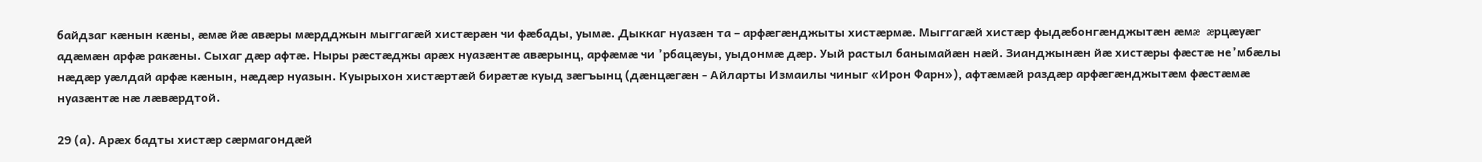байдзаг кæнын кæны, æмæ йæ авæры мæрдджын мыггагæй хистæрæн чи фæбады, уымæ. Дыккаг нуазæн та – арфæгæнджыты хистæрмæ. Мыггагæй хистæр фыдæбонгæнджытæн æмæ æрцæуæг адæмæн арфæ ракæны. Сыхаг дæр афтæ. Ныры рæстæджы арæх нуазæнтæ авæрынц, арфæмæ чи ’рбацæуы, уыдонмæ дæр. Уый растыл банымайæн нæй. Зианджынæн йæ хистæры фæстæ не’мбæлы нæдæр уæлдай арфæ кæнын, нæдæр нуазын. Куырыхон хистæртæй бирæтæ куыд зæгъынц (дæнцæгæн - Айларты Измаилы чиныг «Ирон Фарн»), афтæмæй раздæр арфæгæнджытæм фæстæмæ нуазæнтæ нæ лæвæрдтой.

29 (а). Арæх бадты хистæр сæрмагондæй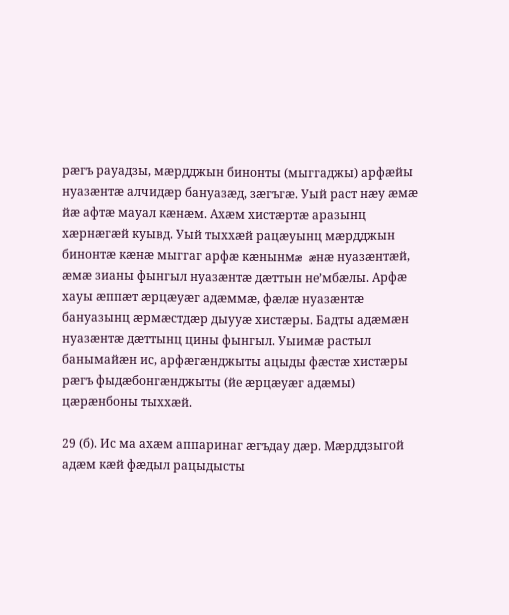рæгъ рауадзы, мæрдджын бинонты (мыггаджы) арфæйы нуазæнтæ алчидæр бануазæд, зæгъгæ. Уый раст нæу æмæ йæ афтæ мауал кæнæм. Ахæм хистæртæ аразынц хæрнæгæй куывд. Уый тыххæй рацæуынц мæрдджын бинонтæ кæнæ мыггаг арфæ кæнынмæ æнæ нуазæнтæй, æмæ зианы фынгыл нуазæнтæ дæттын не’мбæлы. Арфæ хауы æппæт æрцæуæг адæммæ, фæлæ нуазæнтæ бануазынц æрмæстдæр дыууæ хистæры. Бадты адæмæн нуазæнтæ дæттынц цины фынгыл. Уыимæ растыл банымайæн ис, арфæгæнджыты ацыды фæстæ хистæры рæгъ фыдæбонгæнджыты (йе æрцæуæг адæмы) цæрæнбоны тыххæй.

29 (б). Ис ма ахæм аппаринаг æгъдау дæр. Мæрддзыгой адæм кæй фæдыл рацыдысты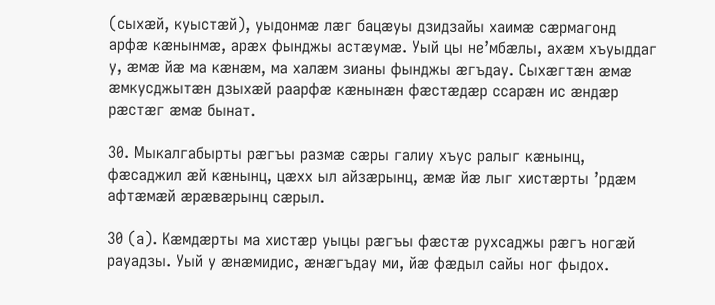(сыхæй, куыстæй), уыдонмæ лæг бацæуы дзидзайы хаимæ сæрмагонд арфæ кæнынмæ, арæх фынджы астæумæ. Уый цы не’мбæлы, ахæм хъуыддаг у, æмæ йæ ма кæнæм, ма халæм зианы фынджы æгъдау. Сыхæгтæн æмæ æмкусджытæн дзыхæй раарфæ кæнынæн фæстæдæр ссарæн ис æндæр рæстæг æмæ бынат.

30. Мыкалгабырты рæгъы размæ сæры галиу хъус ралыг кæнынц, фæсаджил æй кæнынц, цæхх ыл айзæрынц, æмæ йæ лыг хистæрты ’рдæм афтæмæй æрæвæрынц сæрыл.

30 (а). Кæмдæрты ма хистæр уыцы рæгъы фæстæ рухсаджы рæгъ ногæй рауадзы. Уый у æнæмидис, æнæгъдау ми, йæ фæдыл сайы ног фыдох.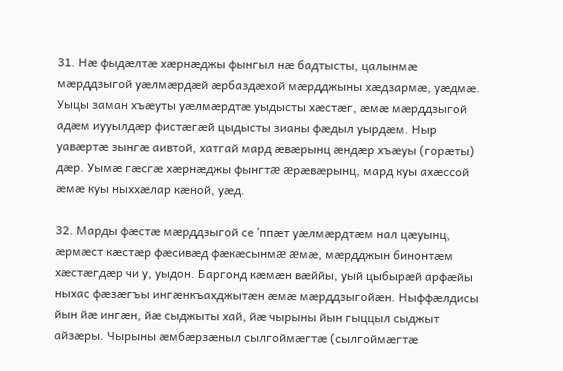31. Нæ фыдæлтæ хæрнæджы фынгыл нæ бадтысты, цалынмæ мæрддзыгой уæлмæрдæй æрбаздæхой мæрдджыны хæдзармæ, уæдмæ. Уыцы заман хъæуты уæлмæрдтæ уыдысты хæстæг, æмæ мæрддзыгой адæм иууылдæр фистæгæй цыдысты зианы фæдыл уырдæм. Ныр уавæртæ зынгæ аивтой, хатгай мард æвæрынц æндæр хъæуы (горæты) дæр. Уымæ гæсгæ хæрнæджы фынгтæ æрæвæрынц, мард куы ахæссой æмæ куы ныххæлар кæной, уæд.

32. Марды фæстæ мæрддзыгой се ’ппæт уæлмæрдтæм нал цæуынц, æрмæст кæстæр фæсивæд фæкæсынмæ æмæ, мæрдджын бинонтæм хæстæгдæр чи у, уыдон. Баргонд кæмæн вæййы, уый цыбырæй арфæйы ныхас фæзæгъы ингæнкъахджытæн æмæ мæрддзыгойæн. Ныффæлдисы йын йæ ингæн, йæ сыджыты хай, йæ чырыны йын гыццыл сыджыт айзæры. Чырыны æмбæрзæныл сылгоймæгтæ (сылгоймæгтæ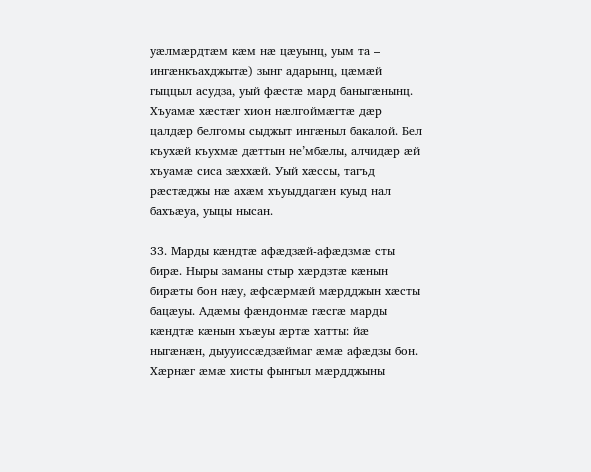уæлмæрдтæм кæм нæ цæуынц, уым та – ингæнкъахджытæ) зынг адарынц, цæмæй гыццыл асудза, уый фæстæ мард баныгæнынц. Хъуамæ хæстæг хион нæлгоймæгтæ дæр цалдæр белгомы сыджыт ингæныл бакалой. Бел къухæй къухмæ дæттын не’мбæлы, алчидæр æй хъуамæ сиса зæххæй. Уый хæссы, тагъд рæстæджы нæ ахæм хъуыддагæн куыд нал бахъæуа, уыцы нысан.

33. Марды кæндтæ афæдзæй-афæдзмæ сты бирæ. Ныры заманы стыр хæрдзтæ кæнын бирæты бон нæу, æфсæрмæй мæрдджын хæсты бацæуы. Адæмы фæндонмæ гæсгæ марды кæндтæ кæнын хъæуы æртæ хатты: йæ ныгæнæн, дыууиссæдзæймаг æмæ афæдзы бон. Хæрнæг æмæ хисты фынгыл мæрдджыны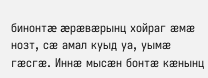бинонтæ æрæвæрынц хойраг æмæ нозт, сæ амал куыд уа, уымæ гæсгæ. Иннæ мысæн бонтæ кæнынц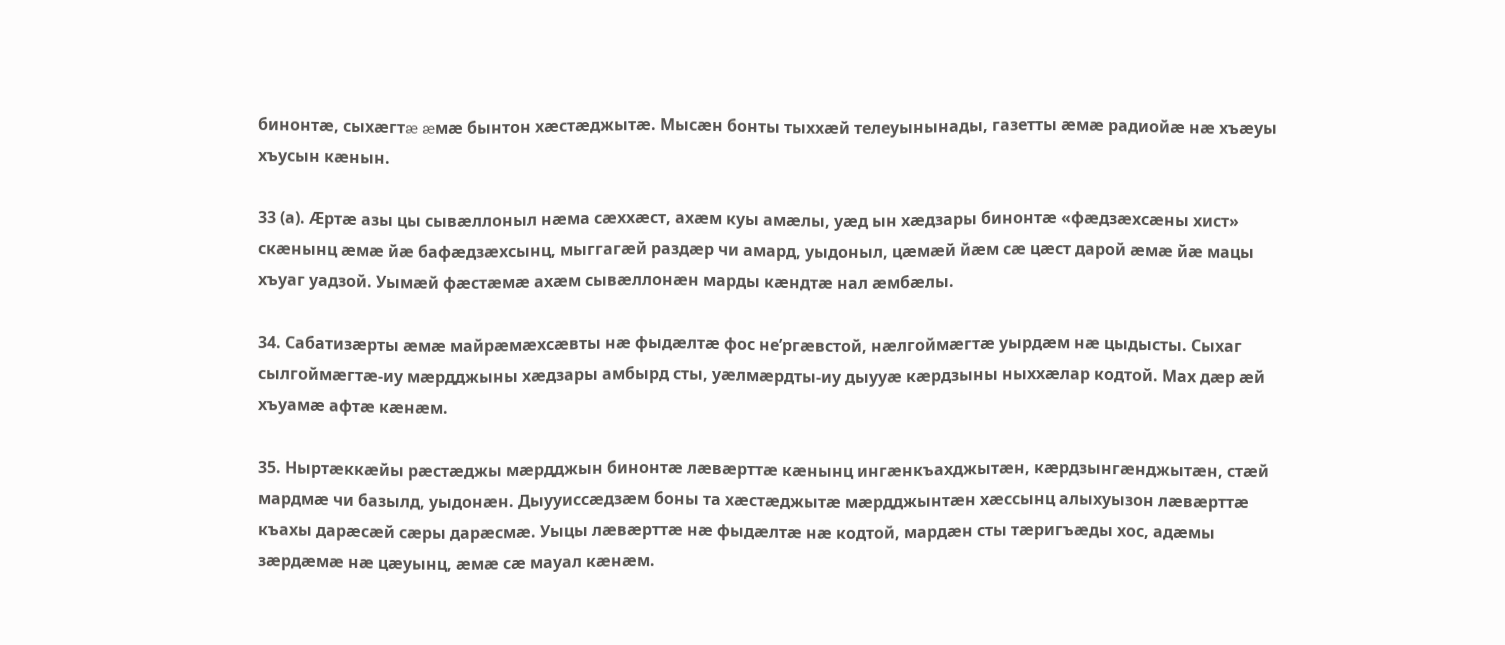бинонтæ, сыхæгтæ æмæ бынтон хæстæджытæ. Мысæн бонты тыххæй телеуынынады, газетты æмæ радиойæ нæ хъæуы хъусын кæнын.

33 (а). Æртæ азы цы сывæллоныл нæма сæххæст, ахæм куы амæлы, уæд ын хæдзары бинонтæ «фæдзæхсæны хист» скæнынц æмæ йæ бафæдзæхсынц, мыггагæй раздæр чи амард, уыдоныл, цæмæй йæм сæ цæст дарой æмæ йæ мацы хъуаг уадзой. Уымæй фæстæмæ ахæм сывæллонæн марды кæндтæ нал æмбæлы.

34. Сабатизæрты æмæ майрæмæхсæвты нæ фыдæлтæ фос не’ргæвстой, нæлгоймæгтæ уырдæм нæ цыдысты. Сыхаг сылгоймæгтæ-иу мæрдджыны хæдзары амбырд сты, уæлмæрдты-иу дыууæ кæрдзыны ныххæлар кодтой. Мах дæр æй хъуамæ афтæ кæнæм.

35. Ныртæккæйы рæстæджы мæрдджын бинонтæ лæвæрттæ кæнынц ингæнкъахджытæн, кæрдзынгæнджытæн, стæй мардмæ чи базылд, уыдонæн. Дыууиссæдзæм боны та хæстæджытæ мæрдджынтæн хæссынц алыхуызон лæвæрттæ къахы дарæсæй сæры дарæсмæ. Уыцы лæвæрттæ нæ фыдæлтæ нæ кодтой, мардæн сты тæригъæды хос, адæмы зæрдæмæ нæ цæуынц, æмæ сæ мауал кæнæм.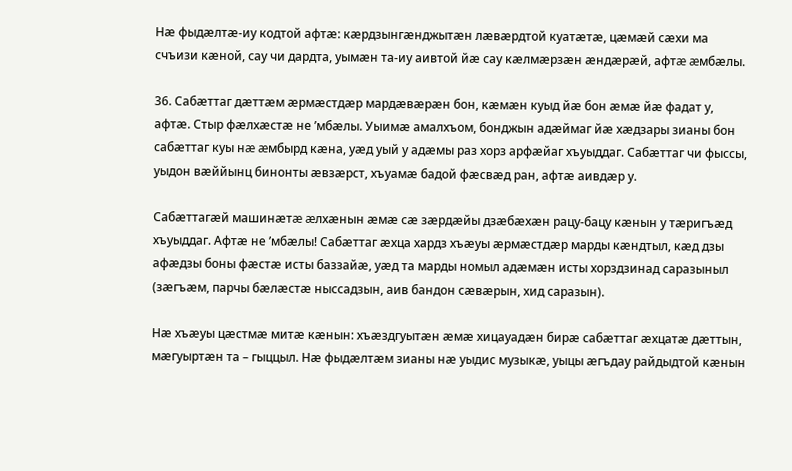Нæ фыдæлтæ-иу кодтой афтæ: кæрдзынгæнджытæн лæвæрдтой куатæтæ, цæмæй сæхи ма счъизи кæной, сау чи дардта, уымæн та-иу аивтой йæ сау кæлмæрзæн æндæрæй, афтæ æмбæлы.

36. Сабæттаг дæттæм æрмæстдæр мардæвæрæн бон, кæмæн куыд йæ бон æмæ йæ фадат у, афтæ. Стыр фæлхæстæ не ’мбæлы. Уыимæ амалхъом, бонджын адæймаг йæ хæдзары зианы бон сабæттаг куы нæ æмбырд кæна, уæд уый у адæмы раз хорз арфæйаг хъуыддаг. Сабæттаг чи фыссы, уыдон вæййынц бинонты æвзæрст, хъуамæ бадой фæсвæд ран, афтæ аивдæр у.

Сабæттагæй машинæтæ æлхæнын æмæ сæ зæрдæйы дзæбæхæн рацу-бацу кæнын у тæригъæд хъуыддаг. Афтæ не ’мбæлы! Сабæттаг æхца хардз хъæуы æрмæстдæр марды кæндтыл, кæд дзы афæдзы боны фæстæ исты баззайæ, уæд та марды номыл адæмæн исты хорздзинад саразыныл (зæгъæм, парчы бæлæстæ ныссадзын, аив бандон сæвæрын, хид саразын).

Нæ хъæуы цæстмæ митæ кæнын: хъæздгуытæн æмæ хицауадæн бирæ сабæттаг æхцатæ дæттын, мæгуыртæн та – гыццыл. Нæ фыдæлтæм зианы нæ уыдис музыкæ, уыцы æгъдау райдыдтой кæнын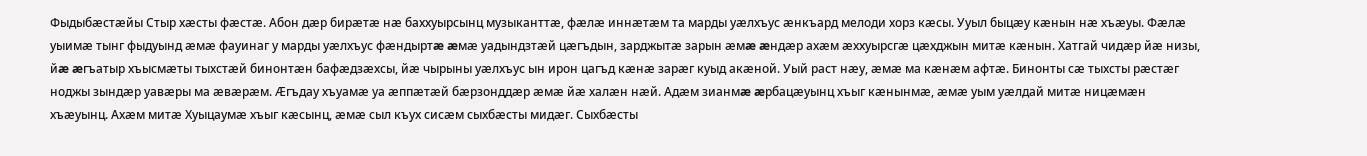Фыдыбæстæйы Стыр хæсты фæстæ. Абон дæр бирæтæ нæ баххуырсынц музыканттæ, фæлæ иннæтæм та марды уæлхъус æнкъард мелоди хорз кæсы. Ууыл быцæу кæнын нæ хъæуы. Фæлæ уыимæ тынг фыдуынд æмæ фауинаг у марды уæлхъус фæндыртæ æмæ уадындзтæй цæгъдын, зарджытæ зарын æмæ æндæр ахæм æххуырсгæ цæхджын митæ кæнын. Хатгай чидæр йæ низы, йæ æгъатыр хъысмæты тыхстæй бинонтæн бафæдзæхсы, йæ чырыны уæлхъус ын ирон цагъд кæнæ зарæг куыд акæной. Уый раст нæу, æмæ ма кæнæм афтæ. Бинонты сæ тыхсты рæстæг ноджы зындæр уавæры ма æвæрæм. Æгъдау хъуамæ уа æппæтæй бæрзонддæр æмæ йæ халæн нæй. Адæм зианмæ æрбацæуынц хъыг кæнынмæ, æмæ уым уæлдай митæ ницæмæн хъæуынц. Ахæм митæ Хуыцаумæ хъыг кæсынц, æмæ сыл къух сисæм сыхбæсты мидæг. Сыхбæсты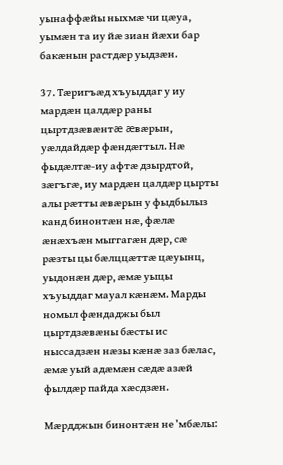уынаффæйы ныхмæ чи цæуа, уымæн та иу йæ зиан йæхи бар бакæнын растдæр уыдзæн.

37. Тæригъæд хъуыддаг у иу мардæн цалдæр раны цыртдзæвæнтæ æвæрын, уæлдайдæр фæндæгтыл. Нæ фыдæлтæ-иу афтæ дзырдтой, зæгъгæ, иу мардæн цалдæр цырты алы рæтты æвæрын у фыдбылыз канд бинонтæн нæ, фæлæ æнæхъæн мыггагæн дæр, сæ рæзты цы бæлццæттæ цæуынц, уыдонæн дæр, æмæ уыцы хъуыддаг мауал кæнæм. Марды номыл фæндаджы был цыртдзæвæны бæсты ис ныссадзæн нæзы кæнæ заз бæлас, æмæ уый адæмæн сæдæ азæй фылдæр пайда хæсдзæн.

Мæрдджын бинонтæн не ’мбæлы: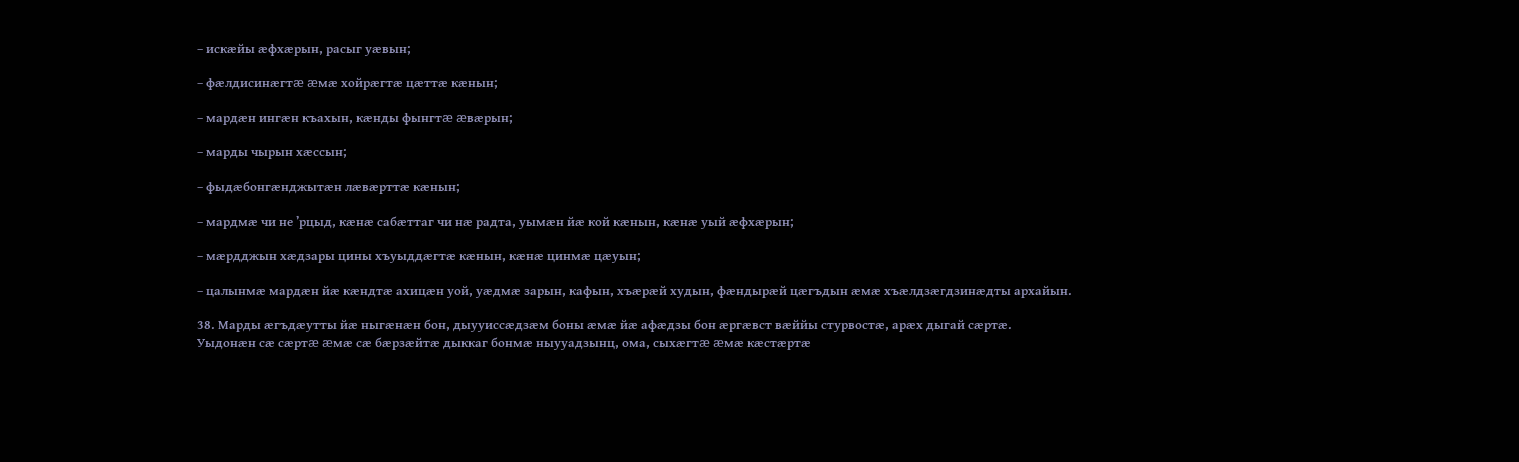– искæйы æфхæрын, расыг уæвын;

– фæлдисинæгтæ æмæ хойрæгтæ цæттæ кæнын;

– мардæн ингæн къахын, кæнды фынгтæ æвæрын;

– марды чырын хæссын;

– фыдæбонгæнджытæн лæвæрттæ кæнын;

– мардмæ чи не ’рцыд, кæнæ сабæттаг чи нæ радта, уымæн йæ кой кæнын, кæнæ уый æфхæрын;

– мæрдджын хæдзары цины хъуыддæгтæ кæнын, кæнæ цинмæ цæуын;

– цалынмæ мардæн йæ кæндтæ ахицæн уой, уæдмæ зарын, кафын, хъæрæй худын, фæндырæй цæгъдын æмæ хъæлдзæгдзинæдты архайын.

38. Марды æгъдæутты йæ ныгæнæн бон, дыууиссæдзæм боны æмæ йæ афæдзы бон æргæвст вæййы стурвостæ, арæх дыгай сæртæ. Уыдонæн сæ сæртæ æмæ сæ бæрзæйтæ дыккаг бонмæ ныууадзынц, ома, сыхæгтæ æмæ кæстæртæ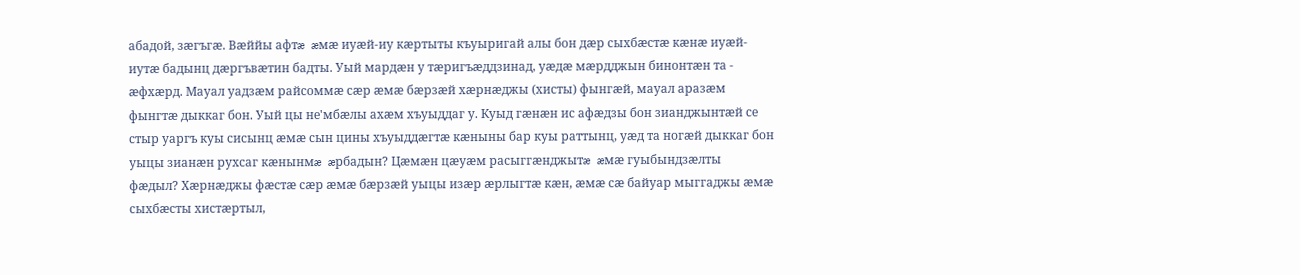абадой, зæгъгæ. Вæййы афтæ æмæ иуæй-иу кæртыты къуыригай алы бон дæр сыхбæстæ кæнæ иуæй-иутæ бадынц дæргъвæтин бадты. Уый мардæн у тæригъæддзинад, уæдæ мæрдджын бинонтæн та - æфхæрд. Мауал уадзæм райсоммæ сæр æмæ бæрзæй хæрнæджы (хисты) фынгæй, мауал аразæм фынгтæ дыккаг бон. Уый цы не'мбæлы ахæм хъуыддаг у. Куыд гæнæн ис афæдзы бон зианджынтæй се стыр уаргъ куы сисынц æмæ сын цины хъуыддæгтæ кæныны бар куы раттынц, уæд та ногæй дыккаг бон уыцы зианæн рухсаг кæнынмæ æрбадын? Цæмæн цæуæм расыггæнджытæ æмæ гуыбындзæлты фæдыл? Хæрнæджы фæстæ сæр æмæ бæрзæй уыцы изæр æрлыгтæ кæн, æмæ сæ байуар мыггаджы æмæ сыхбæсты хистæртыл,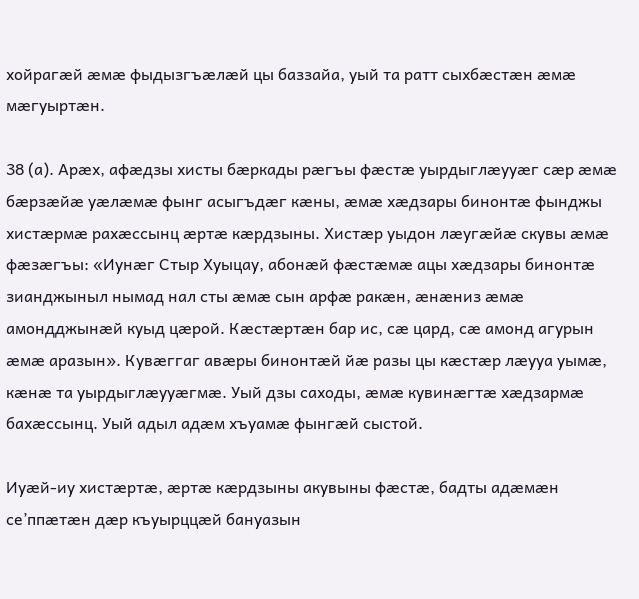хойрагæй æмæ фыдызгъæлæй цы баззайа, уый та ратт сыхбæстæн æмæ мæгуыртæн.

38 (а). Арæх, афæдзы хисты бæркады рæгъы фæстæ уырдыглæууæг сæр æмæ бæрзæйæ уæлæмæ фынг асыгъдæг кæны, æмæ хæдзары бинонтæ фынджы хистæрмæ рахæссынц æртæ кæрдзыны. Хистæр уыдон лæугæйæ скувы æмæ фæзæгъы: «Иунæг Стыр Хуыцау, абонæй фæстæмæ ацы хæдзары бинонтæ зианджыныл нымад нал сты æмæ сын арфæ ракæн, æнæниз æмæ амондджынæй куыд цæрой. Кæстæртæн бар ис, сæ цард, сæ амонд агурын æмæ аразын». Кувæггаг авæры бинонтæй йæ разы цы кæстæр лæууа уымæ, кæнæ та уырдыглæууæгмæ. Уый дзы саходы, æмæ кувинæгтæ хæдзармæ бахæссынц. Уый адыл адæм хъуамæ фынгæй сыстой.

Иуæй-иу хистæртæ, æртæ кæрдзыны акувыны фæстæ, бадты адæмæн се’ппæтæн дæр къуырццæй бануазын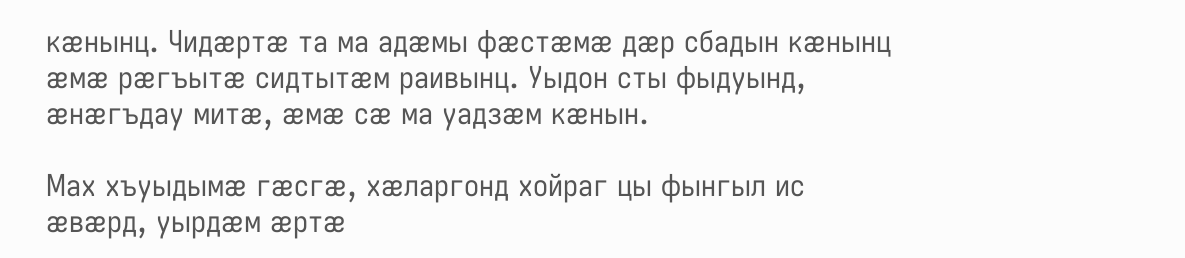кæнынц. Чидæртæ та ма адæмы фæстæмæ дæр сбадын кæнынц æмæ рæгъытæ сидтытæм раивынц. Уыдон сты фыдуынд, æнæгъдау митæ, æмæ сæ ма уадзæм кæнын.

Мах хъуыдымæ гæсгæ, хæларгонд хойраг цы фынгыл ис æвæрд, уырдæм æртæ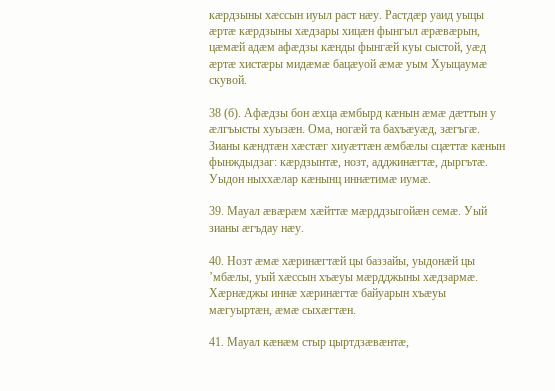кæрдзыны хæссын иуыл раст нæу. Растдæр уаид уыцы æртæ кæрдзыны хæдзары хицæн фынгыл æрæвæрын, цæмæй адæм афæдзы кæнды фынгæй куы сыстой, уæд æртæ хистæры мидæмæ бацæуой æмæ уым Хуыцаумæ скувой.

38 (б). Афæдзы бон æхца æмбырд кæнын æмæ дæттын у æлгъысты хуызæн. Ома, ногæй та бахъæуæд, зæгъгæ. Зианы кæндтæн хæстæг хиуæттæн æмбæлы сцæттæ кæнын фынждыдзаг: кæрдзынтæ, нозт, адджинæгтæ, дыргътæ. Уыдон ныххæлар кæнынц иннæтимæ иумæ.

39. Мауал æвæрæм хæйттæ мæрддзыгойæн семæ. Уый зианы æгъдау нæу.

40. Нозт æмæ хæринæгтæй цы баззайы, уыдонæй цы ’мбæлы, уый хæссын хъæуы мæрдджыны хæдзармæ. Хæрнæджы иннæ хæринæгтæ байуарын хъæуы мæгуыртæн, æмæ сыхæгтæн.

41. Мауал кæнæм стыр цыртдзæвæнтæ,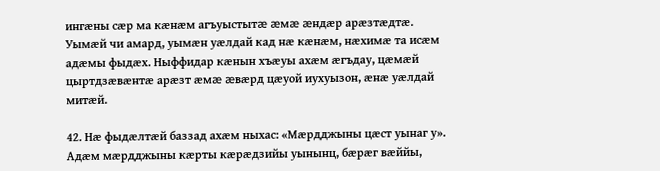ингæны сæр ма кæнæм агъуыстытæ æмæ æндæр арæзтæдтæ. Уымæй чи амард, уымæн уæлдай кад нæ кæнæм, нæхимæ та исæм адæмы фыдæх. Ныффидар кæнын хъæуы ахæм æгъдау, цæмæй цыртдзæвæнтæ арæзт æмæ æвæрд цæуой иухуызон, æнæ уæлдай митæй.

42. Нæ фыдæлтæй баззад ахæм ныхас: «Мæрдджыны цæст уынаг у». Адæм мæрдджыны кæрты кæрæдзийы уынынц, бæрæг вæййы,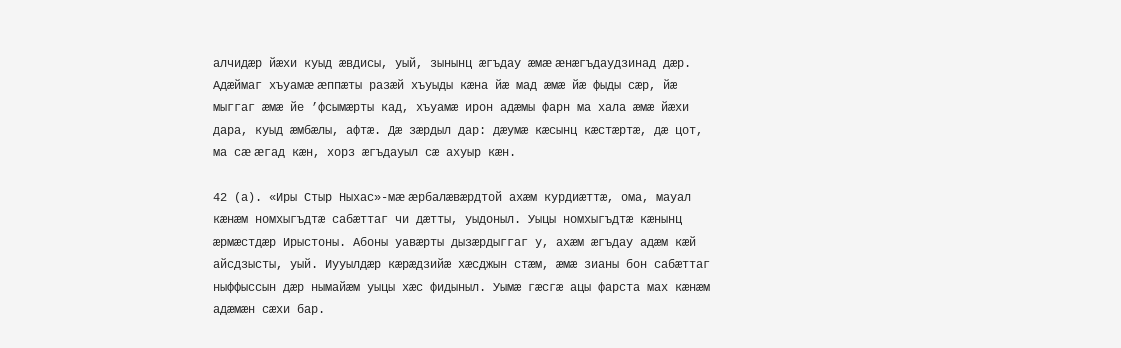алчидæр йæхи куыд æвдисы, уый, зынынц æгъдау æмæ æнæгъдаудзинад дæр. Адæймаг хъуамæ æппæты разæй хъуыды кæна йæ мад æмæ йæ фыды сæр, йæ мыггаг æмæ йе ’фсымæрты кад, хъуамæ ирон адæмы фарн ма хала æмæ йæхи дара, куыд æмбæлы, афтæ. Дæ зæрдыл дар: дæумæ кæсынц кæстæртæ, дæ цот, ма сæ æгад кæн, хорз æгъдауыл сæ ахуыр кæн.

42 (а). «Иры Стыр Ныхас»-мæ æрбалæвæрдтой ахæм курдиæттæ, ома, мауал кæнæм номхыгъдтæ сабæттаг чи дæтты, уыдоныл. Уыцы номхыгъдтæ кæнынц æрмæстдæр Ирыстоны. Абоны уавæрты дызæрдыггаг у, ахæм æгъдау адæм кæй айсдзысты, уый. Иууылдæр кæрæдзийæ хæсджын стæм, æмæ зианы бон сабæттаг ныффыссын дæр нымайæм уыцы хæс фидыныл. Уымæ гæсгæ ацы фарста мах кæнæм адæмæн сæхи бар.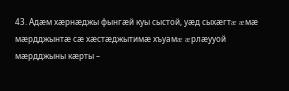43. Адæм хæрнæджы фынгæй куы сыстой, уæд сыхæгтæ æмæ мæрдджынтæ сæ хæстæджытимæ хъуамæ æрлæууой мæрдджыны кæрты –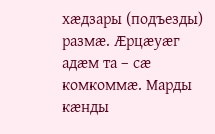хæдзары (подъезды) размæ. Æрцæуæг адæм та – сæ комкоммæ. Марды кæнды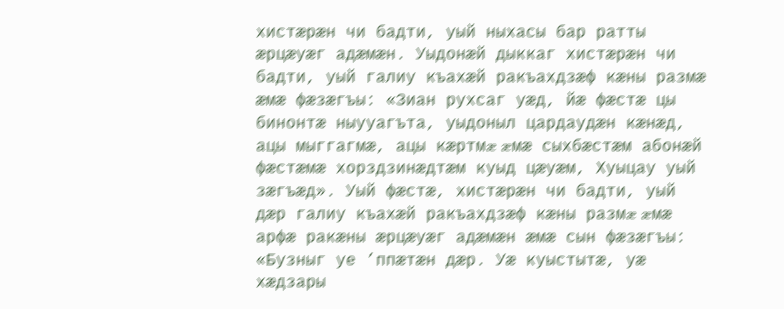хистæрæн чи бадти, уый ныхасы бар ратты æрцæуæг адæмæн. Уыдонæй дыккаг хистæрæн чи бадти, уый галиу къахæй ракъахдзæф кæны размæ æмæ фæзæгъы: «Зиан рухсаг уæд, йæ фæстæ цы бинонтæ ныууагъта, уыдоныл цардаудæн кæнæд, ацы мыггагмæ, ацы кæртмæ æмæ сыхбæстæм абонæй фæстæмæ хорздзинæдтæм куыд цæуæм, Хуыцау уый зæгъæд». Уый фæстæ, хистæрæн чи бадти, уый дæр галиу къахæй ракъахдзæф кæны размæ æмæ арфæ ракæны æрцæуæг адæмæн æмæ сын фæзæгъы: «Бузныг уе ’ппæтæн дæр. Уæ куыстытæ, уæ хæдзары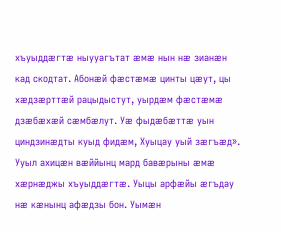хъуыддæгтæ ныууагътат æмæ нын нæ зианæн кад скодтат. Абонæй фæстæмæ цинты цæут, цы хæдзæрттæй рацыдыстут, уырдæм фæстæмæ дзæбæхæй сæмбæлут. Уæ фыдæбæттæ уын циндзинæдты куыд фидæм, Хуыцау уый зæгъæд». Ууыл ахицæн вæййынц мард бавæрыны æмæ хæрнæджы хъуыддæгтæ. Уыцы арфæйы æгъдау нæ кæнынц афæдзы бон. Уымæн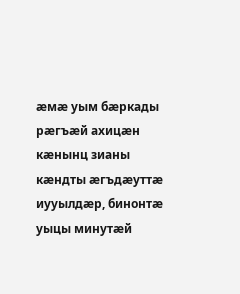æмæ уым бæркады рæгъæй ахицæн кæнынц зианы кæндты æгъдæуттæ иууылдæр, бинонтæ уыцы минутæй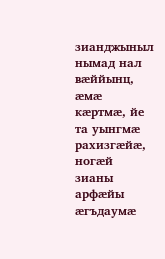зианджыныл нымад нал вæййынц, æмæ кæртмæ, йе та уынгмæ рахизгæйæ, ногæй зианы арфæйы æгъдаумæ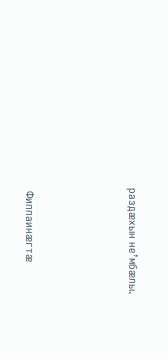раздæхын не’мбæлы.





 Фиппаинæгтæ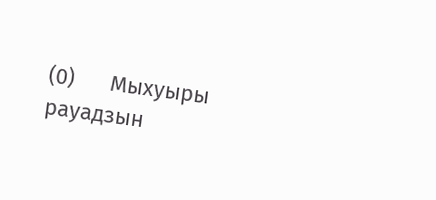(0)      Мыхуыры рауадзын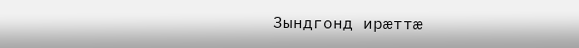Зындгонд ирæттæ